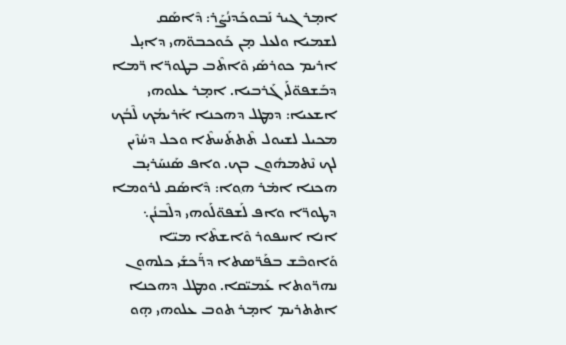ܐܡ̣ܪ ܓܝܪ ܢܰܒܘܟܰܕܢܳܨܰܪ: ܕܶܐܣܰܩ ܠܫܡܝܐ ܘܠܥܠ ܡ̣ܢ ܟܰܘܟܒܘ̈ܗܝ ܕܐܝ̣ܠ ܐܪܝܡ ܟܘܪܣܰܝ ܘܶܐܬܶܒ ܒܛܘܪ̈ܐ ܪ̈ܡܐ ܕܒܰܫܦܘ̈ܠܰܝ ܓܰܪܒܝܐ. ܐܡ̣ܪ ܥܠܘܗܝ ܐܫܥܝܐ: ܕܡܛܠ ܕܗܟܢܐ ܐܰܪܝܡܳܟ ܠܶܒܳܟ ܡܟܝܠ ܠܫܝܘܠ ܬܶܬܬܰܚܬܶܐ ܘܟܠ ܕܚܳܙܶܝܢ ܠܟ ܢܶܬܡܗܽܘܢ ܒܟ. ܘܐܦ ܣܰܢܚܰܪܝ̣ܒ ܗܟܢܐ ܐܡ̇ܪ ܗ݂ܘܐ: ܕܶܐܣܰܩ ܠܪܘܡܐ ܕܛܘܪ̈ܐ ܘܐܦ ܠܰܫܦܘ̈ܠܰܘܗܝ ܕܠܶܒܢܳܢ܆ ܐܢܐ ܐܚܦܘܪ ܘܶܐܫܬܶܐ ܡܝ̈ܐ ܘܰܐܘܒܶܫ ܒܦܰܪ̈ܣܬܐ ܕܪ̈ܰܟܫܰܝ ܟܠܗܘܢ ܢܗܪ̈ܘܬܐ ܥܰܡܝ̈ܩܐ. ܘܡܛܠ ܕܗܟܢܐ ܐܬܬܪܝܡ ܐܡ̣ܪ ܬܘܒ ܥܠܘܗܝ ܗ̣ܘ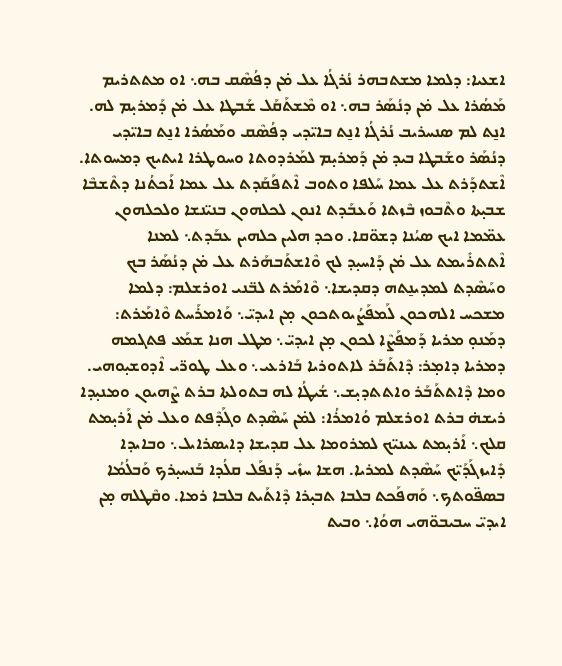ܐܫܥܝܐ: ܕܠܡܐ ܡܫܬܒܗܪ ܢܳܪܓܳܐ ܥܠ ܡ̇ܢ ܕܦܳܣܶܩ ܒܗ܆ ܐܘ ܡܬܬܪܝܡ ܡܰܣܳܪܐ ܥܠ ܡ̇ܢ ܕܢܳܣܰܪ ܒܗ܆ ܐܘ ܡܶܫܬܰܩܰܠ ܫܰܒܛܐ ܥܠ ܡ̇ܢ ܕܰܡܪܝ̣ܡ ܠܗ. ܐܢ̱ܬ ܠܡ ܣܢܚܪܝܒ ܢܳܪܓܳܐ ܐܢ̱ܬ ܒܐܝ̈ܕܝ ܕܦܳܣܶܩ ܘܡܰܣܳܪܐ ܐܢ̱ܬ ܒܐܝ̈ܕܝ ܕܢܳܣܰܪ ܘܫܰܒܛܐ ܒܝܕ ܡ̇ܢ ܕܰܡܪܝ̣ܡ ܠܡܰܪܕܘܬܐ ܘܚܘܛܪܐ ܐܝܬܝܟ ܕܡܚܘܬܐ. ܐܶܫܬܕܰܪܬ ܥܠ ܥܡܐ ܚܰܠܦܐ ܘܬܘܒ ܐܶܬܦܰܩܰܕܬ ܥܠ ܥܡܐ ܐܰܟܬܳܢܐ ܕܬܶܫܒܶܐ ܫܒܝ̣ܬܐ ܘܬܶܒܘܙ ܒܶܙܬܐ ܘܰܥܒܰܕܬ ܐܢܘܢ ܠܟܠܗܘܢ ܒܢܝ̈ܢܫܐ ܘܠܟܠܗܘܢ ܥܡ̈ܡܐ ܐܝܟ ܣܝܳܢܐ ܕܫܘ̈ܩܐ. ܘܟܕ ܗܠܝܢ ܟܠܗܝܢ ܥܒܰܕܬ܆ ܠܡܢܐ ܐܶܬܬܪܺܝܡܬ ܥܠ ܡ̇ܢ ܕܰܐܚܝ̣ܕ ܠܟ ܘܶܐܫܬܰܒܗܰܪܬ ܥܠ ܡ̇ܢ ܕܢܳܣܰܪ ܒܟ ܘܚܰܣܶܕܬ ܠܡܕܝܢ̱ܬܗ ܕܩܕܝܫܐ܆ ܘܶܐܡܰܪܬ ܠܒ̈ܢܝ ܐܘܪܫܠܡ: ܕܠܡܐ ܡܫܟܚ ܐܠܗܟܘܢ ܠܰܡܦܰܨܳܝܘܬܟܘܢ ܡ̣ܢ ܐܝܕܝ̈܆ ܘܰܐܡܪܰܚܬ ܘܶܐܡܰܪܬ: ܕܡܰܢܘ̣ ܡܪܝܐ ܕܰܡܦܰܨܶܐ ܠܟܘܢ ܡ̣ܢ ܐܝܕܝ̈܆ ܡܛܠ ܗܢܐ ܫܡܰܥ ܦܬܓܡܗ ܕܡܪܝܐ ܕܐܡ̣ܪ: ܕܶܐܬܰܒܰܪ ܠܐܬܘܪܝܐ ܒܰܐܪܥܝ܆ ܘܥܠ ܛܘܪ̈ܝ ܐܶܕܘܫܝ̣ܘܗܝ. ܘܡܐ ܕܶܐܬܬܰܒܰܪ ܘܐܬܬܕܝ̣ܫ܆ ܫܳܝܛܳܐ ܠܗ ܒܬܘܠܬܐ ܒܪܬ ܨܶܗܝܘܢ ܘܡܢܝ̣ܕܐ ܪܝܫܗ̇ ܒܪܬ ܐܘܪܫܠܡ ܘܳܐܡܪܳܐ: ܠܡ̇ܢ ܚܰܣܶܕܬ ܘܓܰܕܶܦܬ ܘܥܠ ܡ̇ܢ ܐܰܪܝ̣ܡܬ ܩܠܟ܆ ܐܰܪܝ̣ܡܬ ܥܝܢܝ̈ܟ ܠܡܪܘܡܐ ܥܠ ܩܕܝܫܐ ܕܐܝܣܪܐܝܠ܆ ܘܒܐܝܕܐ ܕܺܐܝܙܓܰܕܰܝ̈ܟ ܚܰܣܶܕܬ ܠܡܪܝܐ. ܗܫܐ ܚܙܺܝ ܕܰܢܦܰܠ ܩܠܳܕܐ ܒܰܢܚܝ̣ܪܟ ܘܰܒܠܳܡܳܐ ܒܣܦ̈ܘܬܟ܆ ܘܰܗܦܰܟܬ ܒܠܒܐ ܬܒܝ̣ܪܐ ܕܶܐܬܰܝܬ ܒܠܒܐ ܪܡܐ. ܘܩܶܛܠܗ ܡ̣ܢ ܐܝܕܝ̈ ܚܒܝܒܘ̈ܗܝ ܗܘܳܐ܆ ܘܒܝܬ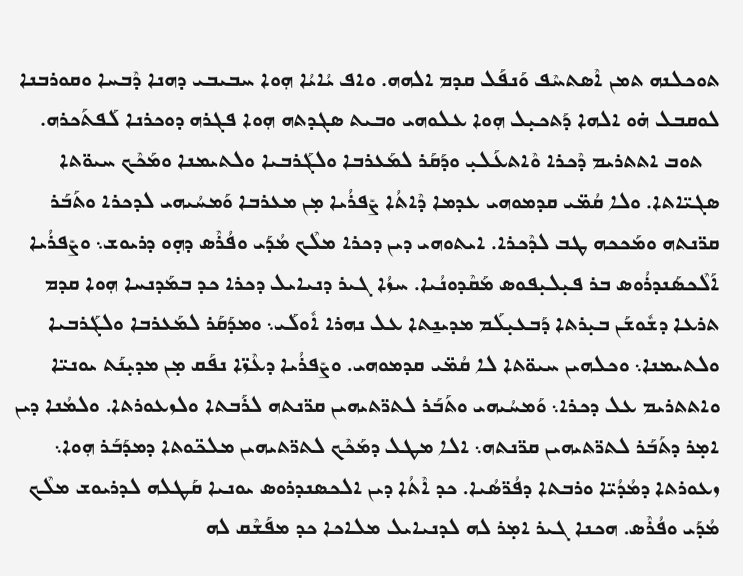ܬܘܟܠܢܗ ܬܡܢ ܐܶܣܬܚܶܦ ܘܰܢܦܰܠ ܩܕܡ ܐܠܗܗ. ܘܐܦ ܝܳܐܝܳܐ ܗ݂ܘܐ ܚܒܝܒܝ ܕܗܢܐ ܕܶܒܚܐ ܘܩܘܪܒܢܐ ܠܘܩܒܠ ܗ̇ܘ ܐܠܗܐ ܕܰܬܟܝ̣ܠ ܗ݂ܘܐ ܥܠܘܗܝ ܘܒܝܬ ܣܓܕܬܗ ܗ݂ܘܐ ܦܓܪܗ ܕܘܟܪܢܐ ܠܰܦܬܰܟܪܗ.
   ܬܘܒ ܐܬܬܪܝܡ ܕܶܟܪܐ ܘܶܐܬܥܰܠܝ̣ ܘܕܰܩܰܪ ܠܡܰܥܪܒܐ ܘܠܓܰܪܒܝܐ ܘܠܬܝܡܢܐ ܘܡܰܟܶܟ ܚܝܘ̈ܬܐ ܣܓܝ̈ܐܬܐ. ܘܠܐ ܩܳܡ̈ܝ ܩܕܡܘܗܝ ܥܕܡܐ ܕܶܐܬܳܐ ܨܺܦܪܳܝܐ ܡ̣ܢ ܡܥܪܒܐ ܘܰܡܚܳܝܗܝ ܠܕܟܪܐ ܘܬܰܒܰܪ ܩܪ̈ܢܬܗ ܘܡܰܟܟܗ ܛܒ ܠܕܶܟܪܐ. ܐܝܬܘܗܝ ܕܝܢ ܕܟܪܐ ܡܠܶܟ ܡܳܕܰܝ ܘܦܳܪܶܣ ܕܗ̣ܘ ܕܪܝܘܫ܆ ܘܨܺܦܪܳܝܐ ܐܰܠܶܟܣܰܢܕܪܳܘܣ ܒܪ ܦܝ̣ܠܝ̣ܦܘܣ ܡܰܩܶܕܘܢܳܝܐ. ܚܙܳܐ ܓܝܪ ܕܢܝܐܝܠ ܕܟܪܐ ܟܕ ܒܡܰܕܢܚܐ ܗ݂ܘܐ ܩܕܡ ܬܪܥܐ ܕܫܽܘܫܰܢ ܒܝ̣ܪܬܐ ܕܰܒܥܝ̣ܠܰܡ ܡܕܝܢ̱ܬܐ ܥܠ ܢܗܪܐ ܐܽܘܠܰܝ܆ ܘܡܕܰܩܰܪ ܠܡܰܥܪܒܐ ܘܠܓܰܪܒܝܐ ܘܠܬܝܡܢܐ܆ ܘܟܠܗܝܢ ܚܝܘ̈ܬܐ ܠܐ ܩܳܡ̈ܝ ܩܕܡܘܗܝ. ܘܨܺܦܪܳܝܐ ܕܥܶܙ̈ܐ ܢܦܰܩ ܡ̣ܢ ܡܕܝ̣ܢܰܬ ܝܘܢܝ̈ܐ ܘܐܬܬܪܝܡ ܥܠ ܕܟܪܐ܆ ܘܰܡܚܳܝܗܝ ܘܬܰܒܰܪ ܠܬܪ̈ܬܝܗܝܢ ܩܪ̈ܢܬܗ ܠܪܰܒܬܐ ܘܠܙܥܘܪܬܐ. ܘܠܡܳܢܐ ܕܝܢ ܐܡ̣ܪ ܕܬܰܒܰܪ ܠܬܪ̈ܬܝܗܝܢ ܩܪ̈ܢܬܗ܆ ܐܠܐ ܡܛܠ ܕܡܰܟܶܟ ܠܬܪ̈ܬܝܗܝܢ ܡܠܟ̈ܘܬܐ ܕܡܕܰܒܰܪ ܗ݂ܘܐ܆ ܙܥܘܪܬܐ ܕܡܳܕܳܝ̈ܐ ܘܪܒܬܐ ܕܦܳܪ̈ܣܳܝܐ. ܟܕ ܐܶܬܳܐ ܕܝܢ ܐܠܟܣܢܕܪܘܣ ܝܘܢܝܐ ܩܰܛܠܗ ܠܕܪܝܘܫ ܡܠܶܟ ܡܳܕܰܝ ܘܦܳܪܶܣ. ܗܟܢܐ ܓܝܪ ܐܡ̣ܪ ܠܗ ܠܕܢܝܐܝܠ ܡܠܐܟܐ ܟܕ ܡܦܰܫܶܩ ܠܗ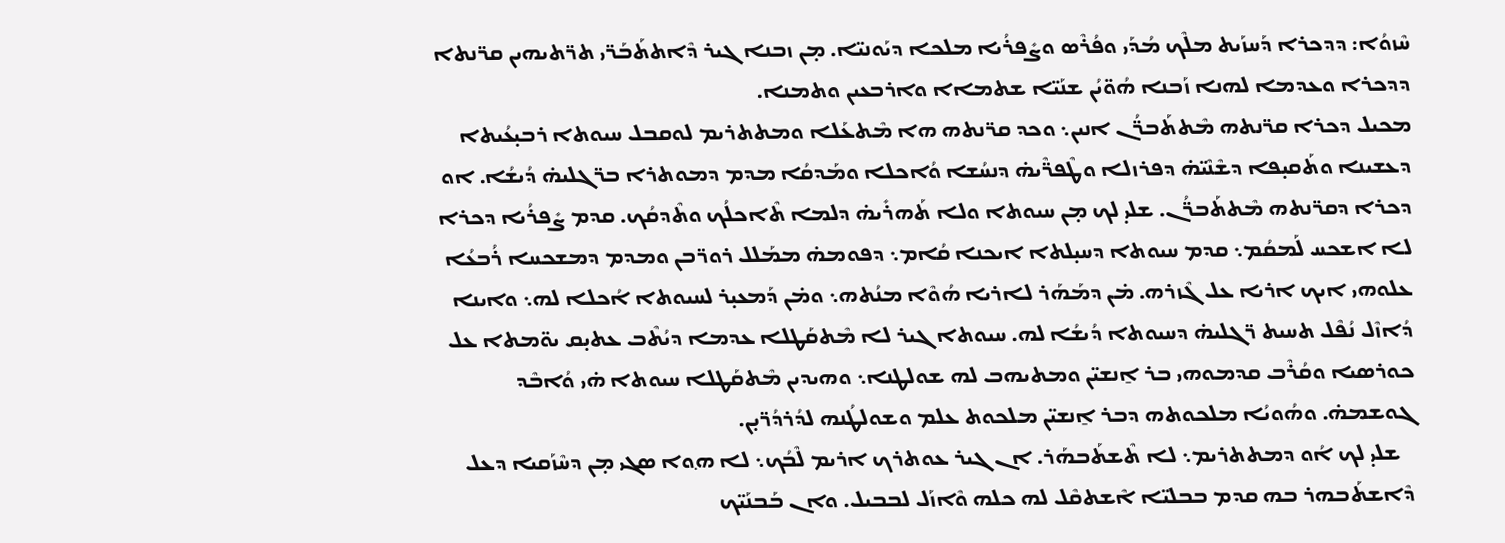ܚܶܙܘܳܐ: ܕܕܟܪܐ ܕܰܚܙܰܝܬ ܡܠܶܟ ܡܳܕܰܝ ܘܦܳܪܶܣ ܘܨܺܦܪܳܝܐ ܡܠܟܐ ܕܝܰܘܢܝ̈ܐ. ܡ̣ܢ ܙܒܢܐ ܓܝܪ ܕܶܐܬܬܰܒܰܪ̈ܝ ܬܪ̈ܬܝܗܝܢ ܩܪ̈ܢܬܐ ܕܕܟܪܐ ܘܥܕܡܐ ܠܗܢܐ ܙܰܒܢܐ ܗܳܘ̈ܝܳܢ ܫܢܰܝ̈ܐ ܫܬܡܐܐ ܘܐܪܒܥܝܢ ܘܬܡܢܐ.
ܡܟܝܠ ܕܟܪܐ ܩܪ̈ܢܬܗ ܡܶܬܬܰܒܪ̈ܳܢ ܐܢܝܢ܆ ܘܟܕ ܩܪ̈ܢܬܗ ܗܐ ܡܶܬܥܰܠܐ ܘܡܬܬܪܝܡ ܠܘܩܒܠ ܚܝܘܬܐ ܪܒܝ̣ܥܳܝܬܐ ܕܥܫܝܢܐ ܘܬܰܩܝ̣ܦܐ ܕܫܶܢܶܝ̈ܗ̇ ܕܦܪܙܠܐ ܘܛܶܦܪ̈ܶܝܗ̇ ܕܢܚܳܫܐ ܘܳܐܟܠܐ ܘܡܰܕܩܳܐ ܡܕܡ ܕܡܘܬܪܐ ܒܪ̈ܓܠܝܗ̇ ܕܳܝܫܳܐ. ܐܘ ܕܟܪܐ ܕܩܪ̈ܢܬܗ ܡܶܬܬܰܒܪ̈ܳܢ. ܫܠܝ̣ ܠܟ ܡ̣ܢ ܚܝܘܬܐ ܘܠܐ ܬܰܗܪܺܝܗ̇ ܕܠܡܐ ܬܶܐܟܠܳܟ ܘܬܶܕܩܳܟ. ܩܕܡ ܨܺܦܪܳܝܐ ܕܟܪܐ ܠܐ ܐܫܟܚ ܠܰܡܩܳܡ܆ ܩܕܡ ܚܝܘܬܐ ܕܚܝ̣ܠܬܐ ܐܝܟܢܐ ܩܳܐܡ܆ ܕܦܘܡܗ̇ ܡܡܰܠܠ ܪܘܪ̈ܒܢ ܘܡܕܡ ܕܡܫܟܚܐ ܪܳܒܥܳܐ ܥܠܘܗܝ ܐܝܟ ܐܪܝܐ ܥܠ ܓܶܙܪܗ. ܡ̇ܢ ܕܡܰܗܰܪ ܠܐܪܝܐ ܗܳܘܶܐ ܡܢܳܬܗ܆ ܘܡ̇ܢ ܕܰܡܥܝ̣ܪ ܠܚܝܘܬܐ ܐܳܟܠܐ ܠܗ܆ ܘܐܝܢܐ ܕܳܐܙܶܠ ܢܳܦܶܠ ܬܚܝܬ ܪ̈ܓܠܝܗ̇ ܕܚܝܘܬܐ ܕܳܝܫܳܐ ܠܗ. ܚܝܘܬܐ ܓܝܪ ܠܐ ܡܶܬܩܰܛܠܐ ܥܕܡܐ ܕܝܳܬܶܒ ܥܬܝ̣ܩ ܝܘ̈ܡܬܐ ܥܠ ܟܘܪܣܝܐ ܘܩܳܪܶܒ ܩܕܡܘܗܝ ܒܪ ܐ̱ܢܫܝ̈ܢ ܘܡܬܝܗܒ ܠܗ ܫܘܠܛܢܐ܆ ܘܗܝܕܝܢ ܡܶܬܩܰܛܠܐ ܚܝܘܬܐ ܗ̇ܝ ܘܳܐܒܶܕ ܓܘܫܡܗ̇. ܘܗܳܘܝܳܐ ܡܠܟܘܬܗ ܕܒܪ ܐ̱ܢܫܝ̈ܢ ܡܠܟܘܬ ܥܠܡ ܘܫܘܠܛܳܢܗ ܠܕܳܪܕܳܪ̈ܝ̣ܢ.
   ܫܠܝ̣ ܠܟ ܐܳܘ ܕܡܬܬܪܝܡ܆ ܠܐ ܬܶܫܬܰܒܗܰܪ. ܐܢ ܓܝܪ ܥܘܬܪܟ ܐܪܝܡ ܠܶܒܳܟ܆ ܠܐ ܗ݂ܘܐ ܣܓܝ ܡ̣ܢ ܕܚܶܙܰܩܝܐ ܕܥܠ ܕܶܐܫܬܰܒܗܪ ܒܗ ܩܕܡ ܒܒܠܝ̈ܐ ܐܶܫܬܩܶܠ ܠܗ ܟܠܗ ܘܶܐܙܰܠ ܠܒܒܝܠ. ܘܐܢ ܒܰܒܢܰܝ̈ܟ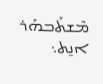ܡܶܫܬܰܒܗܰܪ ܐܢ̱ܬ܆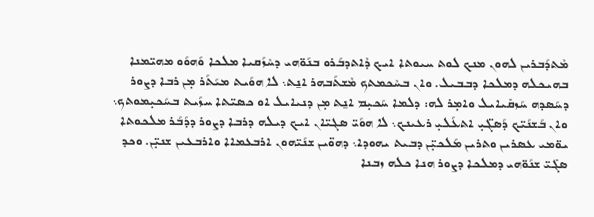ܡܶܬܕܰܒܪܝܢ ܠܗܘܢ ܡܢܟ ܠܘܬ ܚܝܘܬܐ ܐܝܟ ܕܶܐܬܕܒܰܪܘ ܒܢܰܘ̈ܗܝ ܕܚܶܙܰܩܝܐ ܡܠܟܐ ܘܰܗܘܰܘ ܡܗܝ̈ܡܢܐ ܒܗܝܟܠܗ ܕܡܠܟܐ ܕܒܒܝܠ. ܘܐܢ ܒܚܶܟܡܬܟ ܡܶܫܬܰܒܗܪ ܐܢ̱ܬ܆ ܠܐ ܗܘܰܝܬ ܡܝܰܬܰܪ ܡ̣ܢ ܪܒܐ ܕܨܘܪ ܕܚܰܣܕܗ ܚܰܙܩܺܝܐܝܠ ܘܐܡ̣ܪ ܠܗ: ܕܠܡܐ ܚܰܟܝ̣ܡ ܐܢ̱ܬ ܡ̣ܢ ܕܢܝܐܝܠ ܐܘ ܟܣܝ̈ܬܐ ܚܙܰܝܬ ܒܚܰܟܝ̣ܡܘܬܟ܆ ܘܐܢ ܒܰܫܢܰܝ̈ܟ ܕܰܣܓ̈ܝ̣ ܐܬܥܰܠܝ̣ ܪܥܝܢܟ܆ ܠܐ ܗܘܰܝ̈ ܣܓܝ̈ܐܢ ܐܝܟ ܕܝܠܗ ܕܪܒܐ ܕܨܘܪ ܕܕܰܒܰܪ ܡܠܟܘܬܐ ܝܘ̈ܡܝ ܥܣܪܝܢ ܘܬܪܝܢ ܡܰܠܟܝ̣̈ܢ ܕܒܝܬ ܝܗܘܕܐ܆ ܕܗܘ̈ܝܢ ܫܢܰܝ̈ܗܘܢ ܐܪܒܥܡܐܐ ܘܐܪܒܥܝܢ ܫܢܝ̣̈ܢ. ܘܟܕ ܣܓܺܝ̈ ܫܢܰܘ̈ܗܝ ܕܡܠܟܐ ܕܨܘܪ ܗܢܐ ܟܠܗ ܙܒܢܐ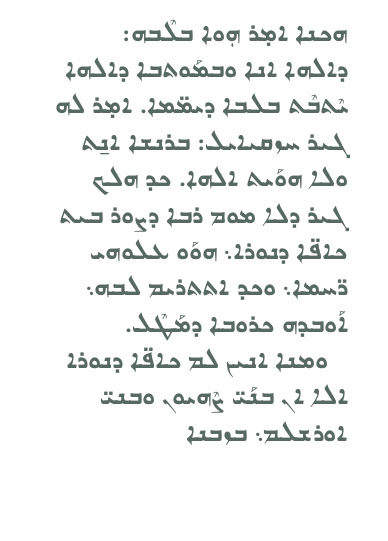ܗܟܢܐ ܐܡ̣ܪ ܗ݂ܘܐ ܒܠܶܒܗ: ܕܐܠܗܐ ܐܢܐ ܘܒܡܰܘܬܒܐ ܕܐܠܗܐ ܝܶܬܒܶܬ ܒܠܒܐ ܕܝܡ̈ܡܐ. ܐܡ̣ܪ ܠܗ ܓܝܪ ܚܙܩܝܐܝܠ: ܒܪܢܫܐ ܐܢ̱ܬ ܘܠܐ ܗܘܰܝܬ ܐܠܗܐ. ܟܕ ܗܠܟ ܓܝܪ ܕܠܐ ܡܘܡ ܪܒܐ ܕܨܘܪ ܒܝܬ ܟܐܦ̈ܐ ܕܢܘܪܐ܆ ܗܘܰܘ ܥܠܘܗܝ ܪ̈ܚܡܐ܆ ܘܟܕ ܐܬܬܪܝܡ ܠܒܗ܆ ܐܰܘܒܕܗ ܟܪܘܒܐ ܕܡܰܛܶܠ.
   ܘܡܢܐ ܐܢܝܢ ܠܡ ܟܐܦ̈ܐ ܕܢܘܪܐ ܐܠܐ ܐܢ ܒܢܰܝ̈ ܨܶܗܝܘܢ ܘܒܢܝ̈ ܐܘܪܫܠܡ܆ ܒܙܒܢܐ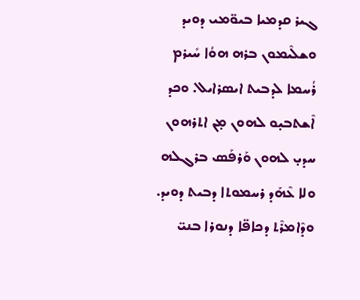ܓܝܪ ܩܕܡܝܐ ܒܝܘ̈ܡܝ ܕܘܝܕ ܘܫܠܶܝܡܘܢ ܒܪܗ ܗܘܳܐ ܚܺܝܪܡ ܪܳܚܡܐ ܠܕܒܝܬ ܐܝܣܪܐܝܠ. ܘܟܕ ܐܶܫܬܒܝ̣ܘ ܠܗܘܢ ܡ̣ܢ ܐܬܪܗܘܢ ܚܕܝ̣ ܠܗܘܢ ܘܰܪܦܰܣ ܒܪܓܠܗ ܘܠܐ ܥܶܗܰܕ ܪܚܡܘܬܐ ܕܒܝܬ ܕܘܝܕ. ܘܕܶܐܡܪܶܬ ܕܟܐܦ̈ܐ ܕܢܘܪܐ ܒܢܝ̈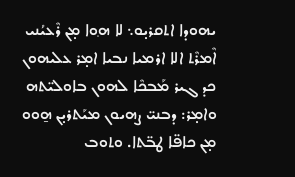ܝܗܘܕܐ ܐܬܩܪܝ̣ܘ܆ ܠܐ ܗ݂ܘܐ ܡ̣ܢ ܪܶܥܝܳܢܝ ܐܶܡܪܶܬ ܐܠܐ ܐܪܡܝܐ ܢܒܝܐ ܐܡ̣ܪ ܥܠܝܗܘܢ ܟܕ ܓܝܪ ܡܰܒܟܶܐ ܠܗܘܢ ܒܐܘܠܝ̈ܬܗ ܘܐܡ̣ܪ: ܕܒܢܝ̈ ܨܗܝܘܢ ܡܝܰܬܪܝ̣ܢ ܗ̱ܘܘ ܡ̣ܢ ܟܐܦ̈ܐ ܛܒ̈ܬܐ. ܘܬܘܒ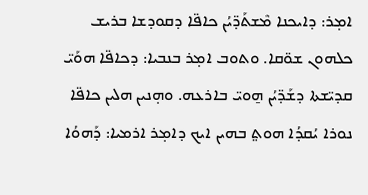ܐܡ̣ܪ: ܕܐܝܟܢܐ ܡܶܫܬܰܕ̈ܝܳܢ ܟܐܦ̈ܐ ܕܩܘܕܫܐ ܒܪܝܫ ܟܠܗܘܢ ܫܘ̈ܩܐ. ܘܬܘܒ ܐܡ̣ܪ ܒܢܒܝܐ: ܕܟܐܦ̈ܐ ܗܘܰܝ̈ ܩܕܝ̈ܫܬܐ ܕܫܰܕ̈ܝܳܢ ܗ̱ܘܝ̈ ܒܐܪܥܗ. ܘܗ̣ܢܝܢ ܗܠܝܢ ܟܐܦ̈ܐ ܢܘܪܐ ܝܳܩܕܳܐ ܗܘܬ݀ ܒܗܝܢ ܐܝܟ ܕܐܡ̣ܪ ܐܪܡܝܐ: ܕܰܗܘܳܐ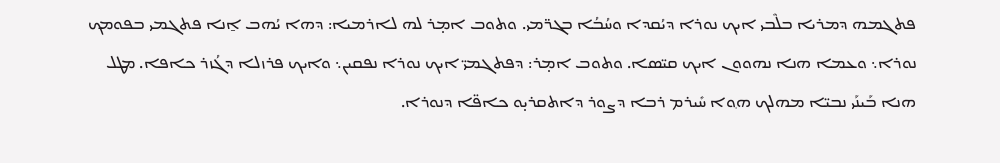ܦܬܓܡܗ ܕܡܪܝܐ ܒܠܶܒܝ ܐܝܟ ܢܘܪܐ ܕܝܳܩܕܐ ܘܚܳܒܳܐ ܒܓܪ̈ܡܝ. ܘܬܘܒ ܐܡ̣ܪ ܠܗ ܠܐܪܡܝܐ: ܕܗܐ ܝܳܗܒ ܐ̱ܢܐ ܦܬܓܡܝ ܒܦܘܡܟ ܢܘܪܐ܆ ܘܥܡܐ ܗܢܐ ܢܗܘܘܢ ܐܝܟ ܩܝ̈ܣܐ. ܘܬܘܒ ܐܡ̣ܪ: ܕܦܬܓܡܝ̈ ܐܝܟ ܢܘܪܐ ܢܦܩܝܢ܆ ܘܐܝܟ ܦܪܙܠܐ ܕܓܳܙܪ ܟܐܦܐ. ܡܛܠ ܗܢܐ ܒܰܝܢܰܝ ܢܒܝ̈ܐ ܡܗܠܟ ܗ݂ܘܐ ܚܺܝܪܡ ܪܒܐ ܕܨܘܪ ܕܐܬܩܪܝ̣ܘ ܟܐܦ̈ܐ ܕܢܘܪܐ.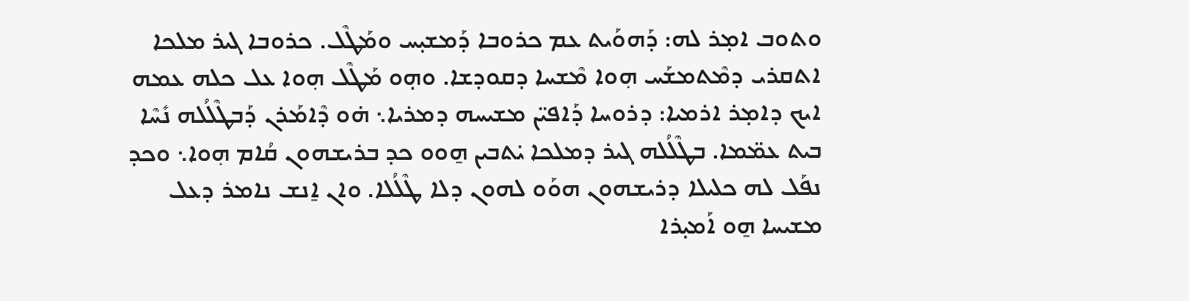ܘܬܘܒ ܐܡ̣ܪ ܠܗ: ܕܰܗܘܰܝܬ ܥܡ ܟܪܘܒܐ ܕܰܡܫܝ̣ܚ ܘܡܰܛܶܠ. ܟܪܘܒܐ ܓܝܪ ܡܠܟܐ ܐܬܩܪܝ ܕܡܶܬܡܫܰܚ ܗ݂ܘܐ ܡܶܫܚܐ ܕܩܘܕܫܐ. ܘܗ̣ܘ ܡܰܛܶܠ ܗ݂ܘܐ ܥܠ ܟܠܗ ܥܡܗ ܐܝܟ ܕܐܡ̣ܪ ܐܪܡܝܐ: ܕܪܘܚܐ ܕܰܐܦܝ̈ܢ ܡܫܝܚܗ ܕܡܪܝܐ܆ ܗ̇ܘ ܕܶܐܡܰܪܢ ܕܰܒܛܶܠܳܠܗ ܢܺܚܶܐ ܒܝܬ ܥܡ̈ܡܐ. ܒܛܶܠܳܠܗ ܓܝܪ ܕܡܠܟܐ ܝ̇ܬܒܝܢ ܗ̱ܘܘ ܟܕ ܒܪܝܫܗܘܢ ܩܳܐܡ ܗ݂ܘܐ܆ ܘܟܕ ܢܦܰܠ ܠܗ ܟܠܝܠܐ ܕܪܝܫܗܘܢ ܗܘܰܘ ܠܗܘܢ ܕܠܐ ܛܶܠܳܠܐ. ܘܐܢ ܐ̱ܢܫ ܢܐܡܪ ܕܥܠ ܡܫܝܚܐ ܗ̱ܘ ܐܰܡܝ̣ܪܐ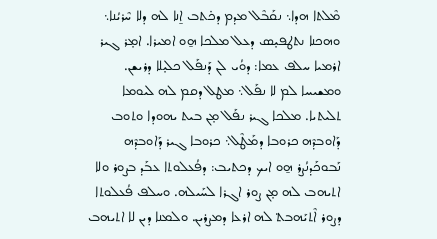ܡܶܠܬܐ ܗܕܐ܆ ܢܩܰܒܶܠ ܡܕܡ ܕܟ̇ܬܒ ܐ̱ܢܐ ܠܗ ܕܠܐ ܚܶܪܝܳܢܐ܆ ܘܗܟܢܐ ܢܬܛܦܝ̣ܣ ܕܥܠ ܡܠܟܐ ܗ̱ܘ ܐܡܝܪܐ. ܐܡ̣ܪ ܓܝܪ ܐܪܡܝܐ ܚܠܦ ܥܡܐ: ܕܘܳܝ ܠܢ ܕܰܢܦܰܠ ܟܠܝ̣ܠܐ ܕܪܝܫܢ. ܘܡܫܝܚܐ ܠܡ ܠܐ ܢܦܰܠ܆ ܡܛܠ ܕܩܡ ܠܗ ܠܝܘܡܐ ܬܠܝܬܝܐ. ܡܠܟܐ ܓܝܪ ܢܦܰܠ ܡ̣ܢ ܒܝܬ ܝܗܘܕܐ ܘܬܘܒ ܕܰܐܘܒܕܶܗ ܟܪܘܒܐ ܕܡܰܛܶܠ܆ ܟܪܘܒܐ ܓܝܪ ܕܰܐܘܒܕܶܗ ܢܰܒܘܟܰܕܢܳܨܪ ܗ̱ܘ ܐܝܟ ܕܟܬܝܒ: ܕܦܳܥܠܘܬܐ ܥܒܰܕ ܒܨܘܪ ܘܠܐ ܐܬܝܗܒ ܠܗ ܡ̣ܢ ܨܘܪ ܐܓܪܐ ܠܚܰܝܠܗ. ܘܚܠܦ ܦܳܥܠܘܬܐ ܕܨܘܪ ܐܶܬܝܰܗܒܬ݀ ܠܗ ܐܪܥܐ ܕܡܨܪܝܢ. ܘܠܡܢܐ ܕܝܢ ܠܐ ܐܬܝܗܒ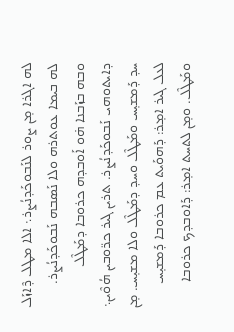ܠܗ ܐܓܪܐ ܡ̣ܢ ܨܘܪ ܠܢܰܒܘܟܰܕܢܳܨܪ܆ ܐܠܐ ܡܛܠ ܕܶܐܙܰܠ ܠܗ ܒܝܡܐ ܥܘܬܪܗ ܘܠܐ ܢܰܣܒܗ ܢܰܒܘܟܰܕܢܳܨܪ. ܘܒܗ ܒܙܰܒܢܐ ܗ̇ܘ ܐܰܘܒܕܗ ܟܪܘܒܐ ܕܡܰܛܶܠ ܕܐܝܬܘܗܝ ܢܰܒܘܟܰܕܢܳܨܪ. ܬܪܝܢ ܓܝܪ ܟܪ̈ܘܒܝܢ ܗܳܘܶܝܢ܆ ܚܕ ܕܰܡܫܝ̣ܚ ܘܡܰܛܶܠ ܘܚܕ ܕܡܰܛܶܠ ܘܠܐ ܡܫܝ̣ܚ. ܡ̣ܢ ܠܥܠ ܓܝܪ ܐܡ̣ܪ: ܕܰܗܘܰܝܬ ܥܡ ܟܪܘܒܐ ܕܰܡܫܝ̣ܚ ܘܡܰܛܶܠ. ܘܡ̣ܢ ܠܬܚܬ ܐܡ̣ܪ: ܕܰܐܘܒܕܟ ܟܪܘܒܐ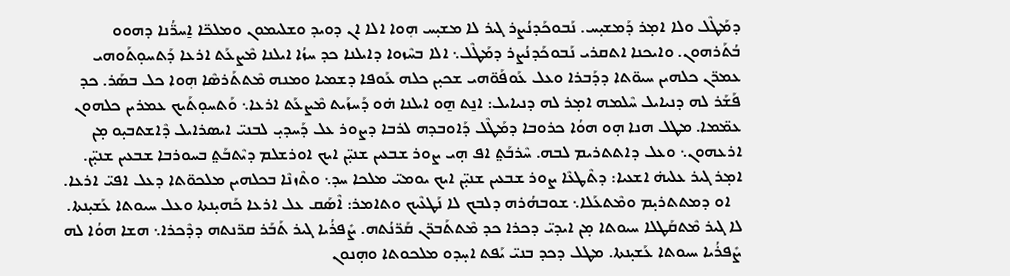ܕܡܰܛܶܠ ܘܠܐ ܐܡ̣ܪ ܕܰܡܫܝ̣ܚ. ܢܰܒܘܟܰܕܢܳܨܪ ܓܝܪ ܠܐ ܡܫܝ̣ܚ ܗ݂ܘܐ ܐܠܐ ܐܢ ܕܘܝܕ ܘܫܠܝܡܘܢ ܘܡܠܟ̈ܐ ܐ̱ܚܪ̈ܳܢܐ ܕܗܘܘ ܒܳܬܰܪܗܘܢ. ܘܐܝܟܢܐ ܐܬܩܪܝ ܢܰܒܘܟܰܕܢܳܨܪ ܕܡܰܛܶܠ܆ ܐܠܐ ܒܚܶܙܘܐ ܕܐܝܠܢܐ ܟܕ ܚܙܳܐ ܐܝܠܢܐ ܡܶܨܥܰܬ ܐܪܥܐ ܕܰܬܚܘ̣ܬܰܘܗܝ ܥܡܪ̈ܢ ܟܠܗܝܢ ܚܝܘ̈ܬܐ ܕܕܰܒܪܐ ܘܥܠ ܥܰܘܦܰܘ̈ܗܝ ܫܟܝ̣ܢ ܟܠܗ ܥܰܘܦܐ ܕܫܡܝܐ ܘܡܢܗ ܡܶܬܬܰܪܣܶܐ ܗ݂ܘܐ ܟܠ ܒܣܰܪ. ܟܕ ܦܰܫܰܪ ܠܗ ܕܢܝܐܝܠ ܚܶܠܡܗ ܐܡ̣ܪ ܠܗ ܕܢܝܐܝܠ: ܐܢ̱ܬ ܗ̱ܘ ܐܝܠܢܐ ܗ̇ܘ ܕܰܚܙܰܝܬ ܡܶܨܥܰܬ ܐܪܥܐ܆ ܘܰܬܚܘ̣ܬܰܝܟ ܥܡܪܝܢ ܟܠܗܘܢ ܥܡ̈ܡܐ. ܡܛܠ ܗܢܐ ܗ̣ܘ ܗܘܳܐ ܟܪܘܒܐ ܕܡܰܛܶܠ ܕܰܐܘܒܕܗ ܠܪܒܐ ܕܨܘܪ ܥܠ ܕܰܚܕܝ̣ ܠܒܢܝ̈ ܐܝܣܪܐܝܠ ܕܶܐܫܬܒܝ̣ܘ ܡ̣ܢ ܐܪܥܗܘܢ܆ ܘܥܠ ܕܐܬܬܪܝܡ ܠܒܗ. ܚܶܪܒܰܬ݀ ܐܦ ܗ̣ܝ ܨܘܪ ܫܒܥܝܢ ܫܢܝ̣̈ܢ ܐܝܟ ܐܘܪܫܠܡ ܕܝܶܬܒܰܬ݀ ܒܚܘܪܒܐ ܫܒܥܝܢ ܫܢܝ̣̈ܢ. ܐܡ̣ܪ ܓܝܪ ܥܠܝܗ̇ ܐܫܥܝܐ: ܕܬܶܛܥܶܐ ܨܘܪ ܫܒܥܝܢ ܫܢܝ̣̈ܢ ܐܝܟ ܝܘܡܝ̈ ܡܠܟܐ ܚܕ܆ ܘܬܶܙܢܶܐ ܒܟܠܗܝܢ ܡܠܟܘ̈ܬܐ ܕܥܠ ܐܦܝ̈ ܐܪܥܐ.
   ܐܘ ܕܡܬܬܪܝ̣ܡ ܘܡܶܬܥܰܠܐ܆ ܫܘܒܗܳܪܗ ܕܠܒܟ ܠܐ ܢܰܛܥܶܝܟ ܘܬܐܡܪ: ܐܶܣܰܩ ܥܠ ܐܪܥܐ ܟܰܗܝ̣ܢܬܐ ܘܥܠ ܚܝܘܬܐ ܥܰܫܝ̣ܢܬܐ. ܠܐ ܓܝܪ ܡܶܬܩܰܛܠܐ ܚܝܘܬܐ ܡ̣ܢ ܐܝܕܝ̈ ܕܟܪܐ ܟܕ ܡܶܬܬܰܒܪ̈ܢ ܩܰܪ̈ܢܳܬܗ. ܨܺܦܪܳܝܐ ܓܝܪ ܬܰܒܰܪ ܩܪ̈ܢܬܗ ܕܕܶܟܪܐ܆ ܗܫܐ ܗܘܳܐ ܠܗ ܨܺܦܪܳܝܐ ܚܝܘܬܐ ܥܰܫܝ̣ܢܬܐ. ܡܛܠ ܕܟܕ ܒܢܝ̈ ܝܰܦܬ ܐܚ̣ܕܘ ܡܠܟܘܬܐ ܘܗ̣ܢܘܢ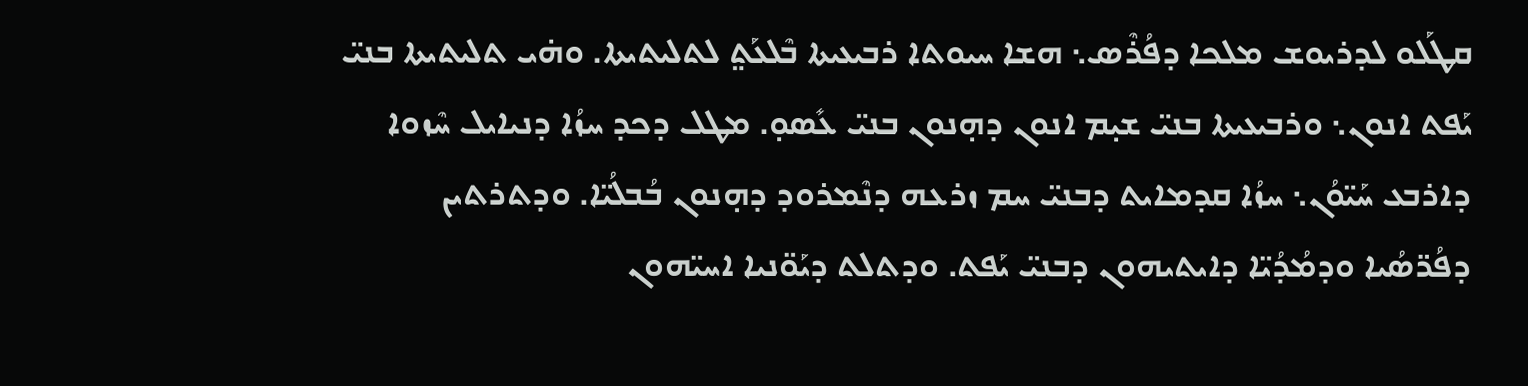ܩܛܰܠܘ ܠܕܪܝܘܫ ܡܠܟܐ ܕܦܳܪܶܣ܆ ܗܫܐ ܚܝܘܬܐ ܪܒܝܥܝܬܐ ܒܶܠܥܰܬ݀ ܠܬܠܝܬܝܬܐ. ܘܗ̇ܝ ܬܠܝܬܝܬܐ ܒܢܝ̈ ܝܰܦܬ ܐܢܘܢ܆ ܘܪܒܝܥܝܬܐ ܒܢܝ̈ ܫܝ̣ܡ ܐܢܘܢ ܕܗ̣ܢܘܢ ܒܢܝ̈ ܥܺܣܘ̣. ܡܛܠ ܕܟܕ ܚܙܳܐ ܕܢܝܐܝܠ ܚܶܙܘܐ ܕܐܪܒܥ ܚܰܝ̈ܘܳܢ܆ ܚܙܳܐ ܩܕܡܐܝܬ ܕܒܢܝ̈ ܚܡ ܙܪܥܗ ܕܢܶܡܪܘܕ ܕܗ̣ܢܘܢ ܒܳܒܠܳܝ̈ܐ. ܘܕܬܪܬܝܢ ܕܦܳܪ̈ܣܳܝܐ ܘܕܡܳܕܳܝ̈ܐ ܕܐܝܬܝܗܘܢ ܕܒܢܝ̈ ܝܰܦܬ. ܘܕܬܠܬ ܕܝܰܘ̈ܢܝܐ ܐܚܝ̈ܗܘܢ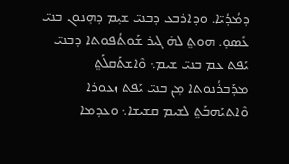ܕܡܳܕܳܝ̈ܐ. ܘܕܐܪܒܥ ܕܒܢܝ̈ ܫܝ̣ܡ ܕܗ̣ܢܘܢ ܒܢܝ̈ ܥܺܣܘ̣. ܗܘܬ݀ ܠܗ̇ ܓܝܪ ܫܰܘܬܳܦܘܬܐ ܕܒܢܝ̈ ܝܰܦܬ ܥܡ ܒܢܝ̈ ܫܝܡ܆ ܘܶܐܫܬܰܩܠܰܬ݀ ܡܕܰܒܪܳܢܘܬܐ ܡ̣ܢ ܒܢܝ̈ ܝܰܦܬ ܙܥܘܪܐ ܘܶܐܬܝܰܗܒܰܬ݀ ܠܫܝܡ ܩܫܝܫܐ܆ ܘܥܕܡܐ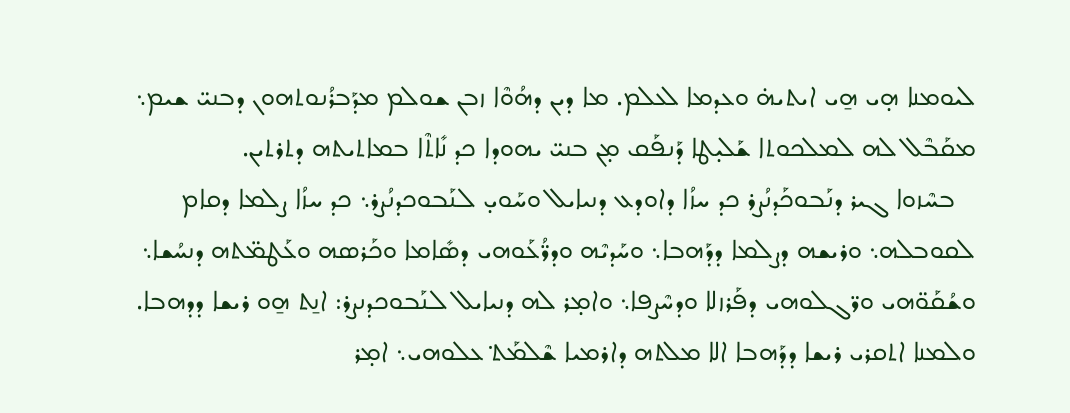ܠܝܘܡܢܐ ܗ̣ܝ ܗ̱ܝ ܐܝܬܝܗ̇ ܘܥܕܡܐ ܠܥܠܡ. ܡܐ ܕܝܢ ܕܗܳܘܶܐ ܙܒܢ ܫܘܠܡ ܡܕܰܒܪܳܢܘܬܗܘܢ ܕܒܢܝ̈ ܫܝܡ܆ ܡܩܰܒܶܠ ܠܗ ܠܡܠܟܘܬܐ ܫܰܠܝ̣ܛܐ ܕܰܢܦܰܩ ܡ̣ܢ ܒܢܝ̈ ܝܗܘܕܐ ܟܕ ܢܺܐܬܶܐ ܒܡܐܬܝܬܗ ܕܬܪܬܝܢ.
   ܒܚܶܙܘܐ ܓܝܪ ܕܢܰܒܘܟܰܕܢܳܨܪ ܟܕ ܚܙܳܐ ܕܐܘܕܥ ܕܢܝܐܝܠ ܘܚܰܘܝ̣ ܠܢܰܒܘܟܕܢܳܨܪ܆ ܟܕ ܚܙܳܐ ܨܠܡܐ ܕܩܐܡ ܠܩܘܒܠܗ܆ ܘܪܝܫܗ ܕܨܠܡܐ ܕܕܰܗܒܐ܆ ܘܚܰܕܝܶܗ ܘܕܪ̈ܳܥܰܘܗܝ ܕܣܺܐܡܐ ܘܟܰܪܣܗ ܘܥܰܛܡ̈ܬܗ ܕܢܚܳܫܐ܆ ܘܫܳܩܰܘ̈ܗܝ ܘܪ̈ܓܠܘܗܝ ܕܦܰܪܙܠܐ ܘܕܚܶܨܦܐ܆ ܘܐܡ̣ܪ ܠܗ ܕܢܝܐܝܠ ܠܢܰܒܘܟܕܢܨܪ: ܐܢ̱ܬ ܗ̱ܘ ܪܝܫܐ ܕܕܗܒܐ. ܘܠܡܢܐ ܐܬܩܪܝ ܪܝܫܐ ܕܕܰܗܒܐ ܐܠܐ ܡܠܬܗ ܕܐܪܡܝܐ ܫܶܠܡܰܬ݀ ܥܠܘܗܝ܆ ܐܡ̣ܪ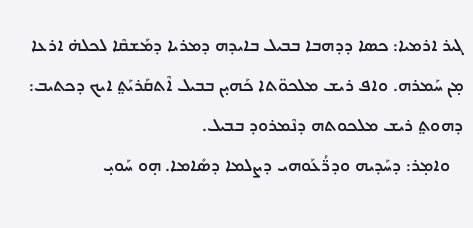ܓܝܪ ܐܪܡܝܐ: ܟܣܐ ܕܕܗܒܐ ܒܒܝܠ ܒܐܝܕܗ ܕܡܪܝܐ ܕܡܰܫܩܶܐ ܠܟܠܗ̇ ܐܪܥܐ ܡ̣ܢ ܚܰܡܪܗ. ܘܐܦ ܪܝܫ ܡܠܟܘ̈ܬܐ ܟܰܗܝ̣ܢ ܒܒܝܠ ܐܶܬܩܰܪܝܰܬ݀ ܐܝܟ ܕܟܬܝܒ: ܕܗܘܬ݀ ܪܝܫ ܡܠܟܘܬܗ ܕܢܶܡܪܘܕ ܒܒܝܠ.
   ܘܐܡ̣ܪ: ܕܚܰܕܝܗ ܘܕܪ̈ܳܥܰܘܗܝ ܕܨܠܡܐ ܕܣܺܐܡܐ. ܗ̣ܘ ܚܰܘܝ̣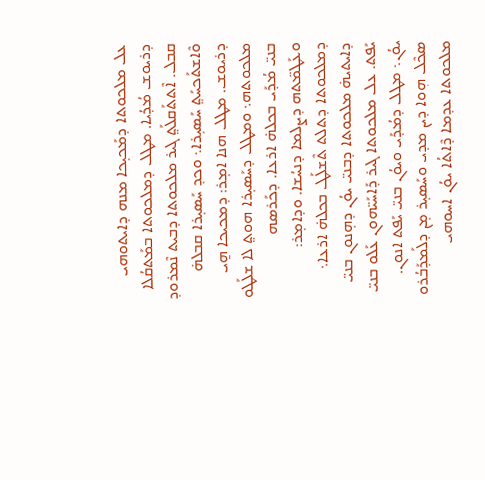ܥܠ ܡܠܟܘܬܐ ܕܡܰܟܝ̣ܟܐ ܡܢܗ ܕܐܝܬܘܗܝ ܕܪܝܘܫ ܡܳܕܳܝܐ. ܡܛܠ ܕܡܠܟܘܬܐ ܒܡܰܬܩܳܠܐ ܩܒܠ. ܐܶܬܬܰܩܠܰܬ݀ ܓܝܪ ܡܠܟܘܬܐ ܕܒܝܬ ܢܶܡܪܘܕ ܘܶܐܫܬܰܟܚܰܬ݀ ܚܰܣܝ̣ܪܐ܆ ܘܟܕ ܚܰܣܝ̣ܪܐ ܩܒܠܗ̇ ܕܪܝܘܫ. ܡܛܠ ܗܢܐ ܐܡ̣ܪ: ܕܡܟܝܟܐ ܗ̱ܝ ܡܠܟܘܬܗ܆ ܘܡܛܠ ܕܚܰܣܝ̣ܪܐ ܗܘܬ݀ ܠܐ ܫܠܰܛܘ ܒܢܝ̈ ܡܳܕܰܝ ܒܟܠܗ̇ ܐܪܥܐ. ܕܟܰܪܣܗ ܘܥܰܛܡ̈ܬܗ ܕܨܠܡܐ ܕܢܚܳܫܐ. ܘܕܐܡ̣ܪ: ܕܡܠܟܘܬܐ ܕܬܠܬ ܬܶܫܠܰܛ ܒܟܠܗ̇ ܐܪܥܐ܆ ܕܐܝܬܝܗ̇ ܡܠܟܘܬܐ ܕܒܢܝ̈ ܝܘܳܢ ܕܗ̣ܢܘܢ ܒܢܝ̈ ܝܰܦܬ. ܥܠ ܡܠܟܘܬܐ ܓܝܪ ܕܰܐܚܰܝ̈ܗܘܢ ܥܰܠܘ ܒܢܝ̈ ܝܘܳܢ܆ ܡܛܠ ܕܡܳܕܰܝ ܘܝܘܳܢ ܒܢܝ̈ ܝܰܦܬ ܐܢܘܢ. ܣܟܶܠ ܗ݂ܘܐ ܕܝܢ ܡܕܝ ܘܚܰܣܝ̣ܪ ܡ̣ܢ ܕܠܰܡܕܰܒܳܪܘ ܡܠܟܘܬܐ ܥܕܡܐ ܕܶܐܬܳܐ ܝܘܳܢ ܐܚܘܗܝ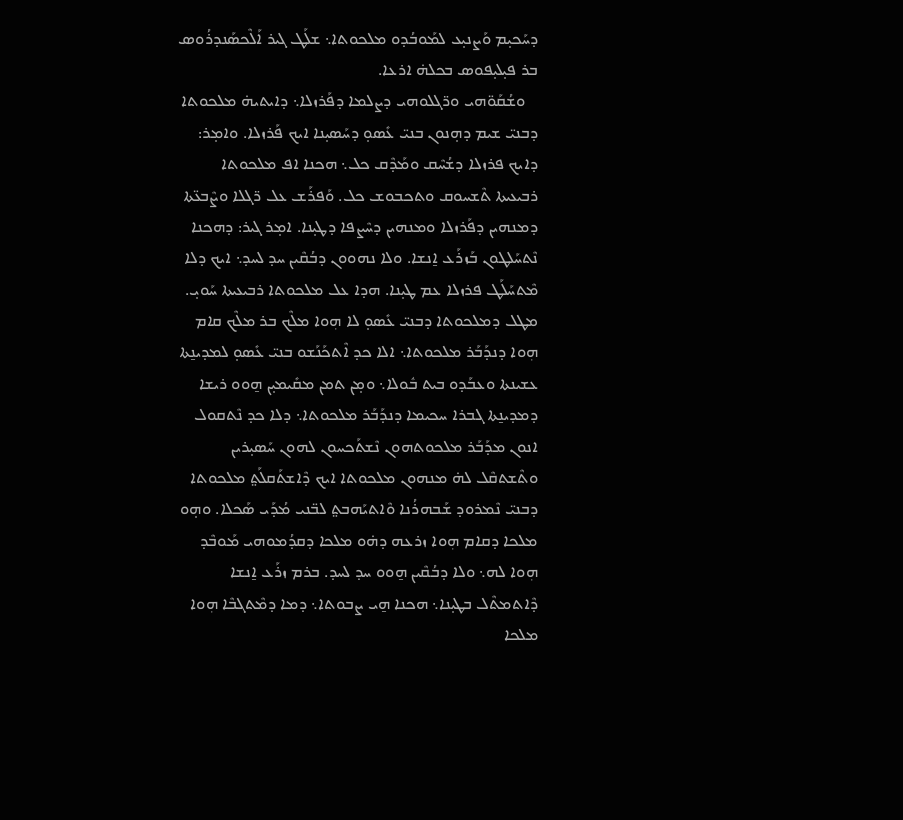ܕܚܰܟܝ̣ܡ ܘܰܨܢܝ̣ܥ ܠܡܰܘܒܳܕܘ ܡܠܟܘܬܐ܆ ܫܠܰܛ ܓܝܪ ܐܰܠܶܟܣܰܢܕܪܳܘܣ ܒܪ ܦܝ̣ܠܝ̣ܦܘܣ ܒܟܠܗ̇ ܐܪܥܐ.
   ܘܫܳܩܰܘ̈ܗܝ ܘܪ̈ܓܠܘܗܝ ܕܨܠܡܐ ܕܦܰܪܙܠܐ܆ ܕܐܝܬܝܗ̇ ܡܠܟܘܬܐ ܕܒܢܝ̈ ܫܝܡ ܕܗ̣ܢܘܢ ܒܢܝ̈ ܥܺܣܘ̣ ܕܚܰܣܝ̣ܢܐ ܐܝܟ ܦܰܪܙܠܐ. ܘܐܡ̣ܪ: ܕܐܝܟ ܦܪܙܠܐ ܕܫܳܚܶܩ ܘܡܰܕܶܩ ܟܠ܆ ܗܟܢܐ ܐܦ ܡܠܟܘܬܐ ܪܒܝܥܝܬܐ ܬܶܫܚܘܩ ܘܬܟܒܘܫ ܟܠ. ܘܰܦܪܰܫ ܥܠ ܪ̈ܓܠܐ ܘܨܶܒܥ̈ܬܐ ܕܡܢܗܝܢ ܕܦܰܪܙܠܐ ܘܡܢܗܝܢ ܕܚܶܨܦܐ ܕܛܝ̣ܢܐ. ܐܡ̣ܪ ܓܝܪ: ܕܗܟܢܐ ܢܶܬܚܰܠܛܘܢ ܒܰܙܪܰܥ ܐ̱ܢܫܐ. ܘܠܐ ܢܗܘܘܢ ܕܒܳܩܶܝܢ ܚܕ ܠܚܕ܆ ܐܝܟ ܕܠܐ ܡܶܬܚܰܠܰܛ ܦܪܙܠܐ ܥܡ ܛܝ̣ܢܐ. ܗܕܐ ܥܠ ܡܠܟܘܬܐ ܪܒܝܥܝܬܐ ܚܰܘܝ̣. ܡܛܠ ܕܡܠܟܘܬܐ ܕܒܢܝ̈ ܥܺܣܘ̣ ܠܐ ܗ݂ܘܐ ܡܠܶܟ ܒܪ ܡܠܶܟ ܩܐܡ ܗ݂ܘܐ ܕܢܕܰܒܰܪ ܡܠܟܘܬܐ܆ ܐܠܐ ܟܕ ܐܶܬܟܰܢܰܫܘ ܒܢܝ̈ ܥܺܣܘ̣ ܠܡܕܝܢ̱ܬܐ ܥܫܝܢܬܐ ܘܥܒܰܕܘ ܒܝܬ ܒܽܘܠܐ܆ ܘܡ̣ܢ ܬܡܢ ܡܩܺܝܡܝ̣ܢ ܗ̱ܘܘ ܪܝܫܐ ܕܡܕܝܢ̱ܬܐ ܓܒܪܐ ܚܟܝܡܐ ܕܢܕܰܒܰܪ ܡܠܟܘܬܐ܆ ܕܠܐ ܟܕ ܢܶܬܩܘܠ ܐܢܘܢ ܡܕܰܒܰܪ ܡܠܟܘܬܗܘܢ ܢܶܫܬܰܟܚܘܢ ܠܗܘܢ ܚܰܣܝ̣ܪܝܢ ܘܬܶܫܬܩܶܠ ܠܗ̇ ܡܢܗܘܢ ܡܠܟܘܬܐ ܐܝܟ ܕܶܐܫܬܰܩܠܰܬ݀ ܡܠܟܘܬܐ ܕܒܢܝ̈ ܢܶܡܪܘܕ ܫܰܒܗܪܳܢܐ ܘܶܐܬܝܰܗܒܬ݀ ܠܒ̈ܢܝ ܡܳܕܰܝ ܣܰܟܠܐ. ܘܗ̣ܘ ܡܠܟܐ ܕܩܐܡ ܗ݂ܘܐ ܙܪܥܗ ܕܗ̇ܘ ܡܠܟܐ ܕܩܕܳܡܘܗܝ ܡܰܘܒܶܕ ܗ݂ܘܐ ܠܗ܆ ܘܠܐ ܕܒܳܩܶܝܢ ܗ̱ܘܘ ܚܕ ܠܚܕ. ܒܪܡ ܙܪܰܥ ܐ̱ܢܫܐ ܕܶܐܬܡܬܶܠ ܒܛܝ̣ܢܐ܆ ܗܟܢܐ ܗ̱ܝ ܨܒܘܬܐ܆ ܕܡܐ ܕܡܶܬܓܒܶܐ ܗ݂ܘܐ ܡܠܟܐ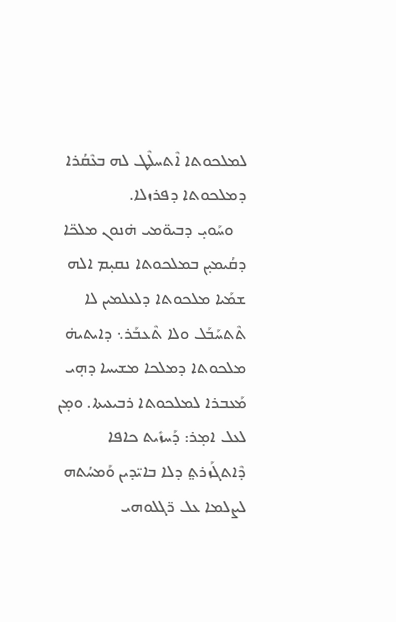ܠܡܠܟܘܬܐ ܐܶܬܚܠܶܛ ܠܗ ܒܥܶܩܳܪܐ ܕܡܠܟܘܬܐ ܕܦܪܙܠܐ.
   ܘܚܰܘܝ̣ ܕܒܝܘ̈ܡܝ ܗ̇ܢܘܢ ܡܠܟ̈ܐ ܕܩܳܝܡܝ̣ܢ ܒܡܠܟܘܬܐ ܢܩܝ̣ܡ ܐܠܗ ܫܡܰܝܐ ܡܠܟܘܬܐ ܕܠܥܠܡܝܢ ܠܐ ܬܶܬܚܰܒܰܠ ܘܠܐ ܬܶܥܒܰܪ܆ ܕܐܝܬܝܗ̇ ܡܠܟܘܬܐ ܕܡܠܟܐ ܡܫܝܚܐ ܕܗ̣ܝ ܡܰܥܒܪܐ ܠܡܠܟܘܬܐ ܪܒܝܥܝܬܐ. ܘܡ̣ܢ ܠܥܠ ܐܡ̣ܪ: ܕܰܚܙܺܝܬ ܟܐܦܐ ܕܶܐܬܓܰܙܪܬ݀ ܕܠܐ ܒܐܝ̈ܕܝܢ ܘܰܡܚܳܬܗ ܠܨܠܡܐ ܥܠ ܪ̈ܓܠܘܗܝ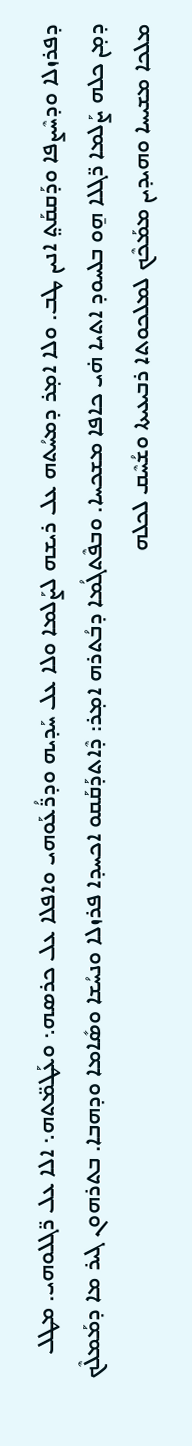ܕܦܪܙܠܐ ܘܕܚܶܨܦܐ ܘܕܰܩܩܰܬ݀ ܐܢܝܢ ܛܒ. ܘܠܐ ܐܡ̣ܪ ܕܡܚܳܬܗ ܥܠ ܪܝܫܗ ܠܨܰܠܡܐ ܘܠܐ ܥܠ ܚܰܕܝܗ ܘܕܪ̈ܳܥܰܘܗܝ ܘܐܦܠܐ ܥܠ ܟܪܣܗ܆ ܘܥܰܛܡ̈ܬܗ܆ ܐܠܐ ܥܠ ܪ̈ܓܠܘܗܝ. ܡܛܠ ܕܡ̣ܢ ܟܠܗ ܨܰܠܡܐ ܪ̈ܓܠܐ ܗ̱ܘ ܒܠܚܘܕ ܐܬܝܐ ܗ̇ܝ ܟܐܦܐ ܡܫܟܚܐ. ܘܒܦܶܬܓܳܡܐ ܕܒܳܬܪܗ ܐܡ̣ܪ: ܕܶܐܬܕܰܩܰܩܘ ܐܟܚܕܐ ܦܪܙܠܐ ܘܢܚܳܫܐ ܘܣܺܐܡܐ ܘܕܗܒܐ. ܒܬܪܗܘܢ ܓܝܪ ܡܐ ܕܡܰܡܠܶܟ ܡܠܟܐ ܡܫܝܚܐ ܘܗܝܕܝܢ ܡܡܰܟܶܟ ܠܡܠܟܘܬܐ ܪܒܝܥܝܬܐ ܘܫܳܚܶܩ ܠܟܠܗ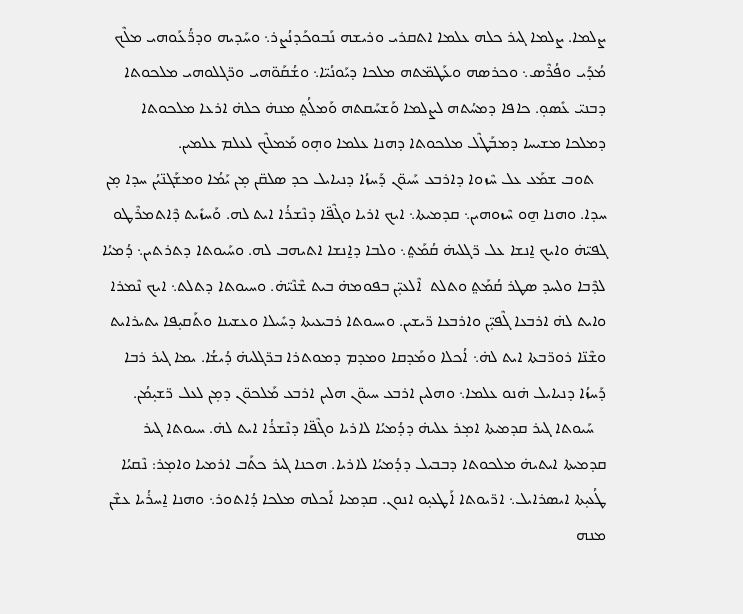ܨܠܡܐ. ܨܠܡܐ ܓܝܪ ܟܠܗ ܥܠܡܐ ܐܬܩܪܝ ܘܪܝܫܗ ܢܰܒܘܟܰܕܢܳܨܪ܆ ܘܚܰܕܝܗ ܘܕܪ̈ܳܥܰܘܗܝ ܡܠܶܟ ܡܳܕܰܝ ܘܦܳܪܶܣ܆ ܘܟܪܣܗ ܘܥܰܛܡ̈ܬܗ ܡܠܟܐ ܕܝܰܘܢܳܝ̈ܐ܆ ܘܫܳܩܰܘ̈ܗܝ ܘܪ̈ܓܠܘܗܝ ܡܠܟܘܬܐ ܕܒܢܝ̈ ܥܺܣܘ̣. ܟܐܦܐ ܕܡܚܳܬܗ ܠܨܠܡܐ ܘܰܫܚܰܩܬܗ ܘܰܡܠܳܬ݀ ܡܢܗ̇ ܟܠܗ̇ ܐܪܥܐ ܡܠܟܘܬܐ ܕܡܠܟܐ ܡܫܝܚܐ ܕܡܒܰܛܶܠ ܡܠܟܘܬܐ ܕܗܢܐ ܥܠܡܐ ܘܗ̣ܘ ܡܰܡܠܶܟ ܠܥܠܡ ܥܠܡܝܢ.
   ܬܘܒ ܫܡܰܥ ܥܠ ܚܶܙܘܐ ܕܐܪܒܥ ܚܰܝܘ̈ܢ ܕܰܚܙܳܐ ܕܢܝܐܝܠ ܟܕ ܣܠܩ̈ܢ ܡ̣ܢ ܝܰܡܳܐ ܘܡܫܰܓܢ̈ܝܳܢ ܚܕܐ ܡ̣ܢ ܚܕܐ. ܘܗܢܐ ܗ̱ܘ ܚܶܙܘܗܝܢ܆ ܩܕܡܝܬܐ܆ ܐܝܟ ܐܪܝܐ ܘܓܶܦ̈ܐ ܕܢܶܫܪܳܐ ܐܝܬ ܠܗ. ܘܰܚܙܺܝܬ ܕܶܐܬܡܪܶܛܘ ܓܦܝ̈ܗ̇ ܘܐܝܟ ܐ̱ܢܫܐ ܥܠ ܪ̈ܓܠܝܗ̇ ܩܳܡܰܬ݀܆ ܘܠܒܐ ܕܐ̱ܢܫܐ ܐܬܝܗܒ ܠܗ. ܘܚܰܝܘܬܐ ܕܬܪܬܝܢ܆ ܕܳܡܝܳܐ ܠܕܶܒܐ ܘܠܚܕ ܣܛܪ ܩܳܡܰܬ݀ ܘܬܠܬ  ܐܶܠܥܝ̣̈ܢ ܒܦܘܡܗ̇ ܒܝܬ ܫܶܢܶܝ̈ܗ̇. ܘܚܝܘܬܐ ܕܬܠܬ܆ ܐܝܟ ܢܶܡܪܐ ܘܐܝܬ ܠܗ̇ ܐܪܒܥܐ ܓܶܦܝ̣̈ܢ ܘܐܪܒܥܐ ܪ̈ܝܫܝܢ. ܘܚܝܘܬܐ ܪܒܝܥܝܬܐ ܕܚܺܝܠܐ ܘܥܫܝܢܐ ܘܬܰܩܝ̣ܦܐ ܝܬܝܪܐܝܬ ܘܫܶܢ̈ܐ ܪܘܪ̈ܒܬܐ ܐܝܬ ܠܗ̇܆ ܐܳܟܠܐ ܘܡܰܕܩܐ ܘܡܕܡ ܕܡܘܬܪܐ ܒܪ̈ܓܠܝܗ̇ ܕܳܝܫܳܐ. ܝܡܐ ܓܝܪ ܪܒܐ ܕܰܚܙܳܐ ܕܢܝܐܝܠ ܗ̇ܢܘ ܥܠܡܐ܆ ܘܗܠܝܢ ܐܪܒܥ ܚܝܘ̈ܢ ܗܠܝܢ ܐܪܒܥ ܡܰܠܟܘ̈ܢ ܕܡ̣ܢ ܠܥܠ ܪ̈ܫܝ̣ܡܳܢ.
   ܚܰܝܘܬܐ ܓܝܪ ܩܕܡܝܬܐ ܐܡ̣ܪ ܥܠܝܗ̇ ܕܕܳܡܝܳܐ ܠܐܪܝܐ ܘܓܶܦ̈ܐ ܕܢܶܫܪܳܐ ܐܝܬ ܠܗ̇. ܚܝܘܬܐ ܓܝܪ ܩܕܡܝܬܐ ܐܝܬܝܗ̇ ܡܠܟܘܬܐ ܕܒܒܝܠ ܕܕܳܡܝܳܐ ܠܐܪܝܐ. ܗܟܢܐ ܓܝܪ ܟܬܰܒ ܐܪܡܝܐ ܘܐܡ̣ܪ: ܢܶܩܝܳܐ ܛܳܥܝ̣ܬܐ ܐܝܣܪܐܝܠ܆ ܐܪ̈ܝܘܬܐ ܐܰܛܥܝ̣ܘ ܐܢܘܢ. ܩܕܡܝܐ ܐܰܟܠܗ ܡܠܟܐ ܕܳܐܬܘܪ܆ ܘܗܢܐ ܐ̱ܚܪܳܝܐ ܥܫܶܢ ܡܢܗ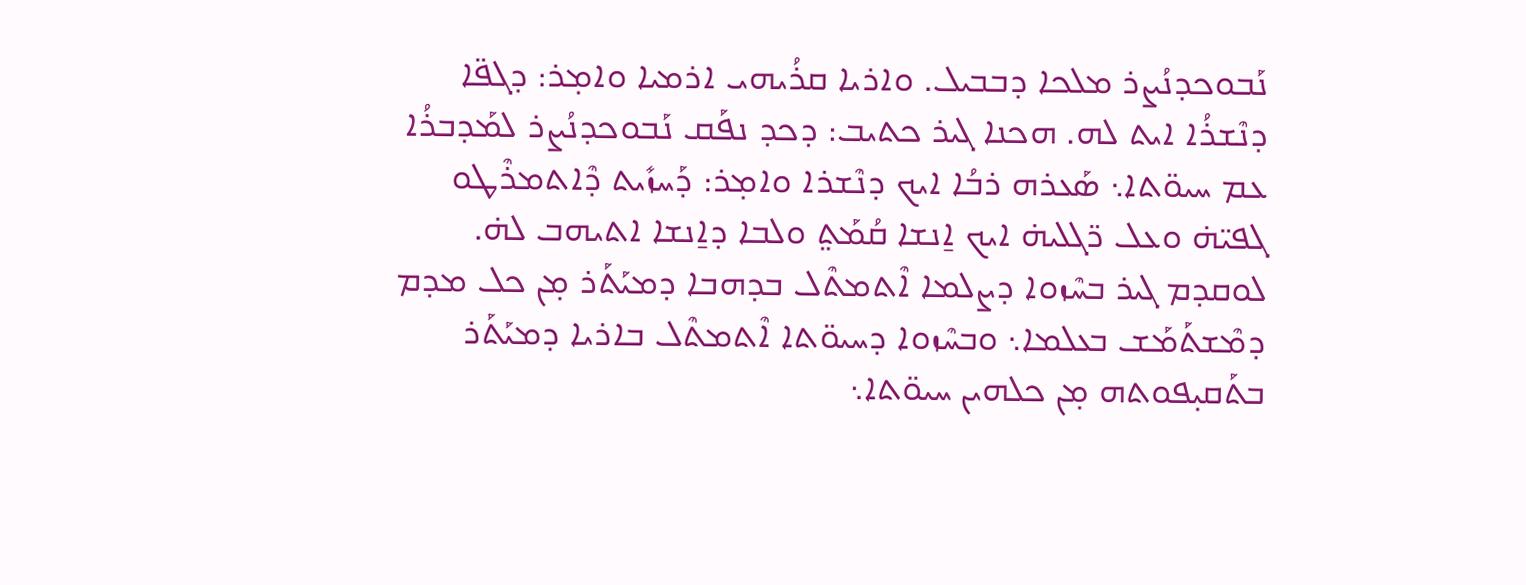ܢܰܒܘܟܕܢܳܨܪ ܡܠܟܐ ܕܒܒܝܠ. ܘܐܪܝܐ ܩܪܳܝܗܝ ܐܪܡܝܐ ܘܐܡ̣ܪ: ܕܓܦ̈ܐ ܕܢܶܫܪܳܐ ܐܝܬ ܠܗ. ܗܟܢܐ ܓܝܪ ܟܬܝܒ: ܕܟܕ ܢܦܰܩ ܢܰܒܘܟܕܢܳܨܪ ܠܡܰܕܒܪܳܐ ܥܡ ܚܝܘ̈ܬܐ܆ ܣܰܥܪܗ ܪܒܳܐ ܐܝܟ ܕܢܶܫܪܐ ܘܐܡ̣ܪ: ܕܰܚܙܺܝܬ ܕܶܐܬܡܪܶܛܘ ܓܦܝ̈ܗ̇ ܘܥܠ ܪ̈ܓܠܝܗ̇ ܐܝܟ ܐ̱ܢܫܐ ܩܳܡܰܬ݀ ܘܠܒܐ ܕܐ̱ܢܫܐ ܐܬܝܗܒ ܠܗ̇. ܠܘܩܕܡ ܓܝܪ ܒܚܶܙܘܐ ܕܨܠܡܐ ܐܶܬܡܬܶܠ ܒܕܗܒܐ ܕܡܝܰܬܰܪ ܡ̣ܢ ܟܠ ܡܕܡ ܕܡܶܫܬܰܡܰܫ ܒܥܠܡܐ܆ ܘܒܚܶܙܘܐ ܕܚܝܘ̈ܬܐ ܐܶܬܡܬܶܠ ܒܐܪܝܐ ܕܡܝܰܬܰܪ ܒܬܰܩܝ̣ܦܘܬܗ ܡ̣ܢ ܟܠܗܝܢ ܚܝܘ̈ܬܐ܆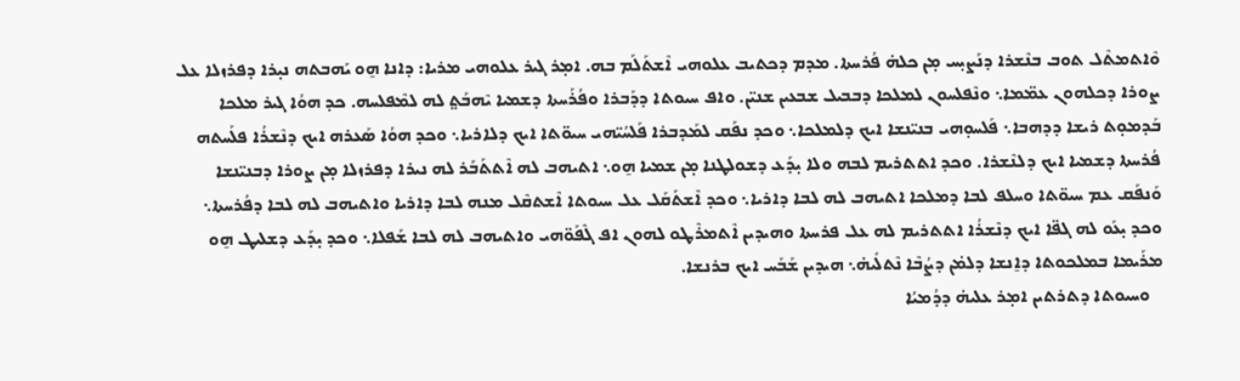ܘܶܐܬܡܬܶܠ ܬܘܒ ܒܢܶܫܪܐ ܕܢܰܨܝ̣ܚ ܡ̣ܢ ܟܠܗ̇ ܦܳܪܚܬܐ. ܡܕܡ ܕܟܬܝܒ ܥܠܘܗܝ ܐܶܫܬܰܠܰܡ ܒܗ. ܐܡ̣ܪ ܓܝܪ ܥܠܘܗܝ ܡܪܝܐ: ܕܐܢܐ ܗ̱ܘ ܝܰܗܒܬܗ ܢܝ̣ܪܐ ܕܦܪܙܠܐ ܥܠ ܨܘܪܐ ܕܟܠܗܘܢ ܥܡ̈ܡܐ܆ ܘܢܶܦܠܚܘܢ ܠܡܠܟܐ ܕܒܒܝܠ ܫܒܥܝܢ ܫܢܝ̈ܢ. ܘܐܦ ܚܝܘܬܐ ܕܕܰܒܪܐ ܘܦܳܪܰܚܬܐ ܕܫܡܝܐ ܝܶܗܒܰܬ݀ ܠܗ ܠܡܶܦܠܚܗ. ܟܕ ܗܘܳܐ ܓܝܪ ܡܠܟܐ ܒܰܕܡܘ̣ܬ ܪܝܫܐ ܕܕܗܒܐ܆ ܦܰܠܚܘ̣ܗܝ ܒܢܝ̈ܢܫܐ ܐܝܟ ܕܠܡܠܟܐ܆ ܘܟܕ ܢܦܰܩ ܠܡܰܕܒܪܐ ܦܰܠܚܳܝ̈ܗܝ ܚܝܘ̈ܬܐ ܐܝܟ ܕܠܐܪܝܐ܆ ܘܟܕ ܗܘܳܐ ܣܰܥܪܗ ܐܝܟ ܕܢܶܫܪܳܐ ܦܠܰܚܬܗ ܦܳܪܚܬܐ ܕܫܡܝܐ ܐܝܟ ܕܠܢܶܫܪܐ. ܘܟܕ ܐܬܬܪܝܡ ܠܒܗ ܘܠܐ ܝ̣ܕܰܥ ܕܫܘܠܛܢܐ ܡ̣ܢ ܫܡܝܐ ܗ̱ܘ܆ ܐܬܝܗܒ ܠܗ ܐܶܬܬܰܒܰܪ ܠܗ ܢܝܪܐ ܕܦܪܙܠܐ ܡ̣ܢ ܨܘܪܐ ܕܒܢܝ̈ܢܫܐ ܘܰܢܦܰܩ ܥܡ ܚܝܘ̈ܬܐ ܘܚܠܦ ܠܒܐ ܕܡܠܟܐ ܐܬܝܗܒ ܠܗ ܠܒܐ ܕܐܪܝܐ܆ ܘܟܕ ܐܶܫܬܰܩܰܠ ܥܠ ܚܝܘܬܐ ܐܶܫܬܩܶܠ ܡܢܗ ܠܒܐ ܕܐܪܝܐ ܘܐܬܝܗܒ ܠܗ ܠܒܐ ܕܦܳܪܚܬܐ܆ ܘܟܕ ܝ̣ܥܰܘ ܠܗ ܓܦ̈ܐ ܐܝܟ ܕܢܶܫܪܳܐ ܐܬܬܪܝܡ ܠܗ ܥܠ ܦܪܚܬܐ ܘܗܝܕܝܢ ܐܶܬܡܪܶܛܘ ܠܗܘܢ ܐܦ ܓܶܦܰܘ̈ܗܝ ܘܐܬܝܗܒ ܠܗ ܠܒܐ ܫܰܦܠܐ܆ ܘܟܕ ܝ̣ܕܰܥ ܕܫܠܝܛ ܗ̱ܘ ܡܪܰܝܡܐ ܒܡܠܟܘܬܐ ܕܐ̱ܢܫܐ ܕܠܡ̇ܢ ܕܨܳܒܶܐ ܢܶܬܠܺܝܗ̇܆ ܗܝܕܝܢ ܫܰܒܰܚ ܐܝܟ ܒܪܢܫܐ.
   ܘܚܝܘܬܐ ܕܬܪܬܝܢ ܐܡ̣ܪ ܥܠܝܗ̇ ܕܕܳܡܝܳܐ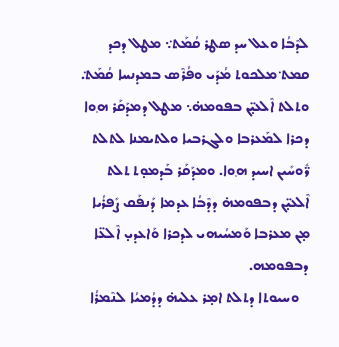ܠܕܶܒܳܐ ܘܥܠ ܚܕ ܣܛܪ ܩܳܡܰܬ݀܆ ܡܛܠ ܕܟܕ ܩܡܬ݀ ܡܠܟܘܬ ܡܳܕܰܝ ܘܦܳܪܶܣ ܒܡܕܢܚܐ ܩܳܡܰܬ݀. ܘܬܠܬ ܐܶܠܥܝ̣̈ܢ ܒܦܘܡܗ̇܆ ܡܛܠ ܕܡܕܰܩܰܪ ܗ݂ܘܐ ܕܟܪܐ ܠܡܰܥܪܒܐ ܘܠܓܪܒܝܐ ܘܠܬܝܡܢܐ ܠܬܠܬ ܪ̈ܽܘܚܺܝܢ ܐܚܝܕ ܗ݂ܘܐ. ܘܡܕܰܩܰܪ ܒܰܕܡܘ̣ܬ ܬܠܬ ܐܶܠܥܝ̣̈ܢ ܕܒܦܘܡܗ̇ ܕܕܶܒܳܐ ܥܕܡܐ ܕܰܢܦܰܩ ܨܺܦܪܳܝܐ ܡ̣ܢ ܡܥܪܒܐ ܘܰܡܚܳܝܗܝ ܠܕܟܪܐ ܘܰܐܥܕܝ̣ ܐܶܠܥ̈ܐ ܕܒܦܘܡܗ.
   ܘܚܝܘܬܐ ܕܬܠܬ ܐܡ̣ܪ ܥܠܝܗ̇ ܕܕܳܡܝܳܐ ܠܢܶܡܪܳܐ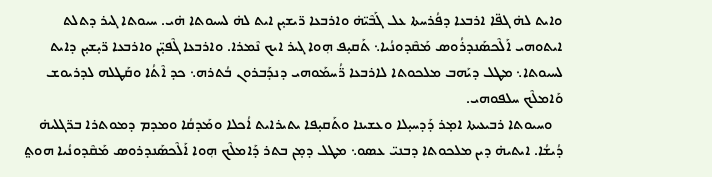ܘܐܝܬ ܠܗ̇ ܓܦ̈ܐ ܐܪܒܥܐ ܕܦܳܪܚܬܐ ܥܠ ܓܰܒܶܝ̈ܗ̇ ܘܐܪܒܥܐ ܪ̈ܝܫܝ̣ܢ ܐܝܬ ܠܗ̇ ܠܚܝܘܬܐ ܗ̇ܝ. ܚܝܘܬܐ ܓܝܪ ܕܬܠܬ ܐܝܬܘܗܝ ܐܰܠܶܟܣܰܢܕܪܳܘܣ ܡܰܩܶܕܘܢܳܝܐ܆ ܬܰܩܝ̣ܦ ܗ݂ܘܐ ܓܝܪ ܐܝܟ ܢܶܡܪܐ. ܘܐܪܒܥܐ ܓܶܦܝ̣̈ܢ ܘܐܪܒܥܐ ܪ̈ܝ̣ܫܝ̣ܢ ܕܐܝܬ ܠܚܝܘܬܐ܆ ܡܛܠ ܕܝܰܗܒ ܡܠܟܘܬܐ ܠܐܪܒܥܐ ܪ̈ܳܚܡܰܘܗܝ ܕܢܕܰܒܪܘܢ ܒܳܬܪܗ܆ ܟܕ ܐܶܬܳܐ ܘܩܰܛܠܗ ܠܕܪܝܘܫ ܘܰܐܡܠܶܟ ܚܠܦܘܗܝ.
   ܘܚܝܘܬܐ ܪܒܝܥܝܬܐ ܐܡ̣ܪ ܕܰܕܚܝ̣ܠܐ ܘܥܫܝܢܐ ܘܬܰܩܝ̣ܦܐ ܝܬܝܪܐܝܬ ܐܳܟܠܐ ܘܡܰܕܩܳܐ ܘܡܕܡ ܕܡܘܬܪܐ ܒܪ̈ܓܠܝܗ̇ ܕܳܝܫܳܐ. ܐܝܬܝܗ̇ ܕܝܢ ܡܠܟܘܬܐ ܕܒܢܝ̈ ܥܣܘ܆ ܡܛܠ ܕܡ̣ܢ ܒܬܪ ܕܰܐܡܠܶܟ ܗ݂ܘܐ ܐܰܠܶܟܣܰܢܕܪܘܣ ܡܰܩܶܕܘܢܳܝܐ ܗܘܬ݀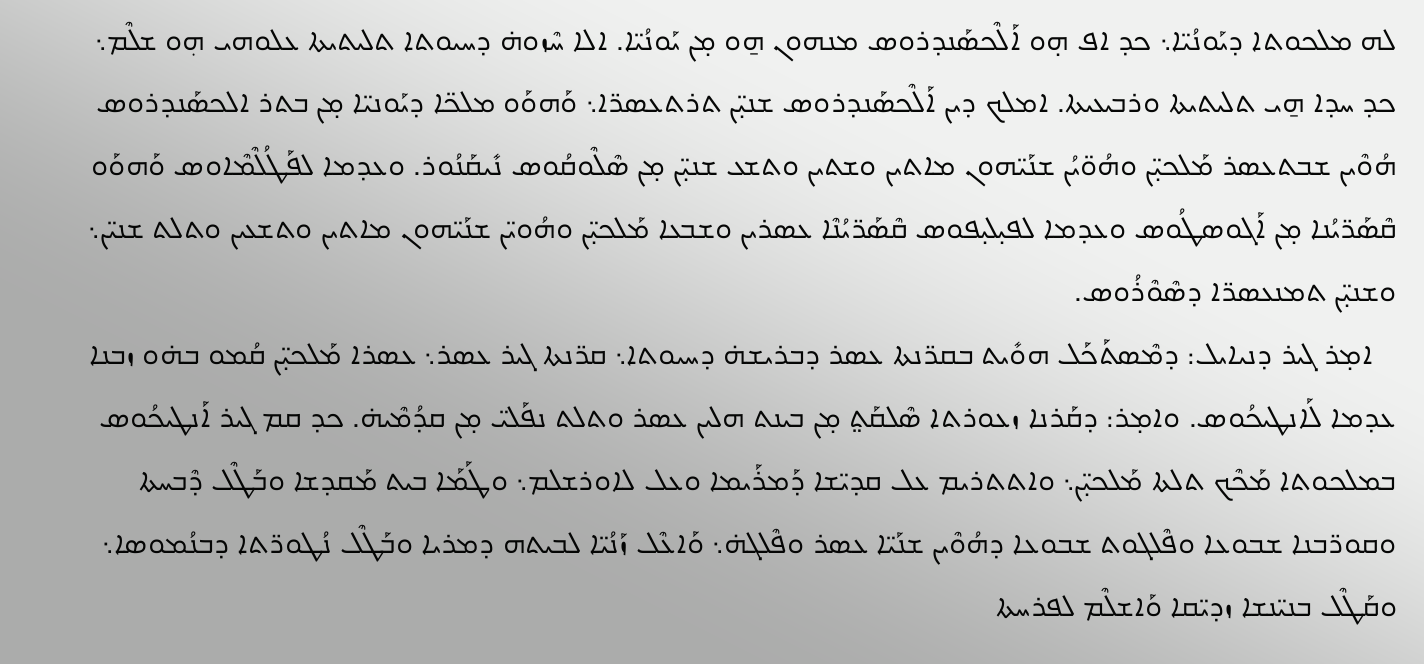ܠܗ ܡܠܟܘܬܐ ܕܝܰܘܢܳܝ̈ܐ܆ ܟܕ ܐܦ ܗ̣ܘ ܐܰܠܶܟܣܰܢܕܪܘܣ ܡܢܗܘܢ ܗ̱ܘ ܡ̣ܢ ܝܰܘܢܳܝ̈ܐ. ܐܠܐ ܚܶܙܘܗ̇ ܕܚܝܘܬܐ ܬܠܝܬܝܬܐ ܥܠܘܗܝ ܗ݂ܘ ܫܠܶܡ܆ ܟܕ ܚܕܐ ܗ̱ܝ ܬܠܝܬܝܬܐ ܘܪܒܝܥܝܬܐ. ܐܡܠܟ ܕܝܢ ܐܰܠܶܟܣܰܢܕܪܘܣ ܫܢܝ̣̈ܢ ܬܪܬܥܣܪ̈ܐ܆ ܘܰܗܘܰܘ ܡܠܟ̈ܐ ܕܝܰܘܢܝ̈ܐ ܡ̣ܢ ܒܬܪ ܐܠܟܣܰܢܕܪܘܣ ܗܳܘܶܝܢ ܫܒܬܥܣܪ ܡܰܠܟܝ̣̈ܢ ܘܗܳܘ̈ܝܳܢ ܫܢܰܝ̈ܗܘܢ ܡܐܬܝܢ ܘܫܬܝܢ ܘܬܫܥ ܫܢܝ̣̈ܢ ܡ̣ܢ ܣܶܠܶܘܩܳܘܣ ܢܺܝܩܰܢܳܘܪ. ܘܥܕܡܐ ܠܦܰܛܳܠܶܡܶܐܘܣ ܘܰܗܘܰܘ ܩܶܣܰܪ̈ܝܳܢܐ ܡ̣ܢ ܐܰܓܘܣܛܳܘܣ ܘܥܕܡܐ ܠܦܝ̣ܠܝ̣ܦܘܣ ܩܶܣܰܪ̈ܝܳܢܶܐ ܥܣܪܝܢ ܘܫܒܥܐ ܡܰܠܟܝ̣̈ܢ ܘܗܳܘܝ̈ܢ ܫܢܰܝ̈ܗܘܢ ܡܐܬܝܢ ܘܬܫܥܝܢ ܘܬܠܬ ܫܢܝ̈ܢ܆ ܘܫܢܝ̣̈ܢ ܬܡܢܥܣܪ̈ܐ ܕܣܶܘܶܪܳܘܣ.
   ܐܡ̣ܪ ܓܝܪ ܕܢܝܐܝܠ: ܕܡܶܣܬܰܟܰܠ ܗܘܺܝܬ ܒܩܪ̈ܢܬܐ ܥܣܪ ܕܒܪܝܫܗ̇ ܕܚܝܘܬܐ܆ ܩܪ̈ܢܬܐ ܓܝܪ ܥܣܪ܆ ܥܣܪܐ ܡܰܠܟܝ̣̈ܢ ܩܳܡܘ ܒܗ̇ܘ ܙܒܢܐ ܥܕܡܐ ܠܰܐܢܛܝܟܳܘܣ. ܘܐܡ̣ܪ: ܕܩܰܪܢܐ ܙܥܘܪܬܐ ܣܶܠܩܰܬ݀ ܡ̣ܢ ܒܝܢܬ ܗܠܝܢ ܥܣܪ ܘܬܠܬ ܢܦܰܠܝ̈ ܡ̣ܢ ܩܕܳܡܶܝܗ̇. ܟܕ ܩܡ ܓܝܪ ܐܰܢܛܝܟܳܘܣ ܒܡܠܟܘܬܐ ܡܰܟܶܟ ܬܠܬܐ ܡܰܠܟܝ̣̈ܢ܆ ܘܐܬܬܪܝܡ ܥܠ ܩܕܝ̈ܫܐ ܕܰܡܪܰܝܡܐ ܘܥܠ ܠܐܘܪܫܠܡ܆ ܘܛܰܡܰܐ ܒܝܬ ܡܰܩܕܫܐ ܘܒܰܛܶܠ ܕܶܒܚܬܐ ܘܩܘܪ̈ܒܢܐ ܫܒܘܥܐ ܘܦܶܠܓܘܬ ܫܒܘܥܐ ܕܗܳܘܶܝܢ ܫܢܰܝ̈ܐ ܥܣܪ ܘܦܶܠܓܗ̇܆ ܘܰܐܥܶܠ ܙܰܢܳܝ̈ܐ ܠܒܝܬܗ ܕܡܪܝܐ ܘܒܰܛܶܠ ܢܳܛܘܪ̈ܬܐ ܕܒܢܳܡܘܣܐ܆ ܘܩܰܛܶܠ ܒܢܝ̈ܢܫܐ ܙܕܝ̈ܩܐ ܘܰܐܫܠܶܡ ܠܦܪܚܬܐ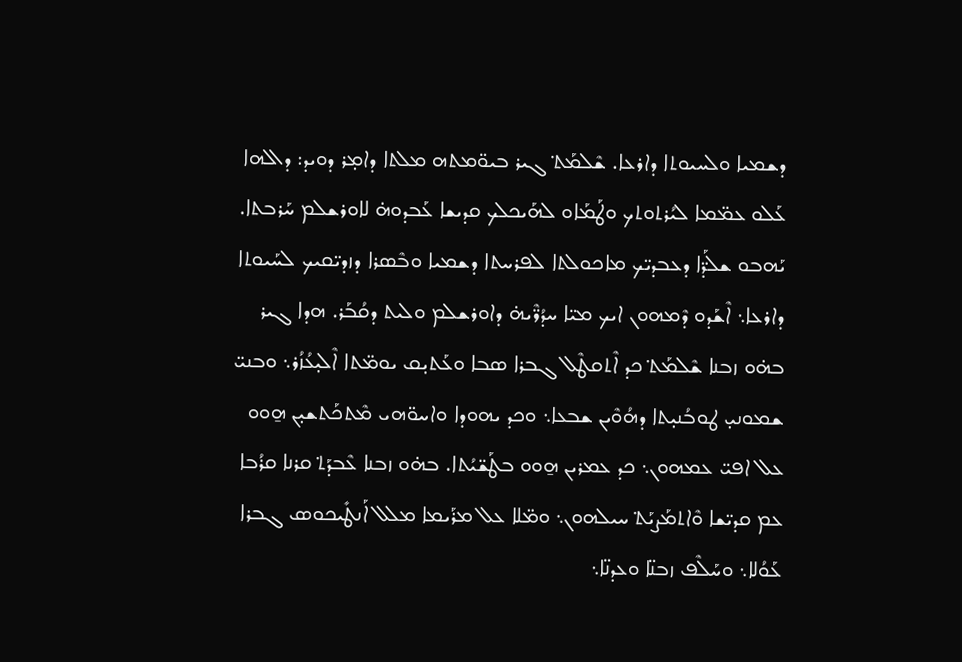ܕܫܡܝܐ ܘܠܚܝܘܬܐ ܕܐܪܥܐ. ܫܶܠܡܰܬ݀ ܓܝܪ ܒܝܘ̈ܡܬܗ ܡܠܬܐ ܕܐܡ̣ܪ ܕܘܝܕ: ܕܐܠܗܐ ܥܰܠܘ ܥܡ̈ܡܐ ܠܝܳܪܬܘܬܟ ܘܛܰܡܰܐܘ ܠܗܰܝܟܠܟ ܩܕܝܫܐ ܥܰܒܕܘܗ̇ ܠܐܘܪܫܠܡ ܚܰܪܒܬܐ. ܝܰܗܒܘ ܫܠܰܕ̈ܐ ܕܥܒܕܝ̈ܟ ܡܐܟܘܠܬܐ ܠܦܪܚܬܐ ܕܫܡܝܐ ܘܒܶܣܪܐ ܕܙܕܝ̈ܩܝܟ ܠܚܰܝܘܬܐ ܕܐܪܥܐ܆ ܐܶܫܰܕܘ ܕܶܡܗܘܢ ܐܝܟ ܡܝ̈ܐ ܚܕܳܪ̈ܶܝܗ̇ ܕܐܘܪܫܠܡ ܘܠܝܬ ܕܩܳܒܰܪ. ܗܕܐ ܓܝܪ ܒܗ̇ܘ ܙܒܢܐ ܫܶܠܡܰܬ݀ ܟܕ ܐܶܬܩܛܶܠ ܓܒܪܐ ܣܒܐ ܘܥܰܬܝ̣ܩ ܝܘܡ̈ܬܐ ܐܶܠܝ̣ܥܳܙܳܪ܆ ܘܒܢܝ̈ ܫܡܘܢܝ̣ ܛܘܒܳܢܝ̣ܬܐ ܕܗܳܘܶܝܢ ܫܒܥܐ܆ ܘܟܕ ܝܗܘܕܐ ܘܐܚܘ̈ܗܝ ܡܶܬܟܰܬܫܝ̣ܢ ܗ̱ܘܘ ܥܠ ܐܦܝ̈ ܥܡܗܘܢ܆ ܟܕ ܥܡܪܝܢ ܗ̱ܘܘ ܒܛܰܫ̈ܝܳܬܐ. ܒܗ̇ܘ ܙܒܢܐ ܥܶܒܕܰܬ݀ ܩܪܢܐ ܩܪܳܒܐ ܥܡ ܩܕܝ̈ܫܐ ܘܶܐܬܡܰܨܝܰܬ݀ ܚܝܠܗܘܢ܆ ܘܡ̈ܠܐ ܥܠ ܡܪܰܝܡܐ ܡܠܠ ܐܰܢܛܺܝܟܘܣ ܓܒܪܐ ܥܰܘܳܠܐ܆ ܘܚܰܠܶܦ ܙܒܢ̈ܐ ܘܥܕܢ̈ܐ܆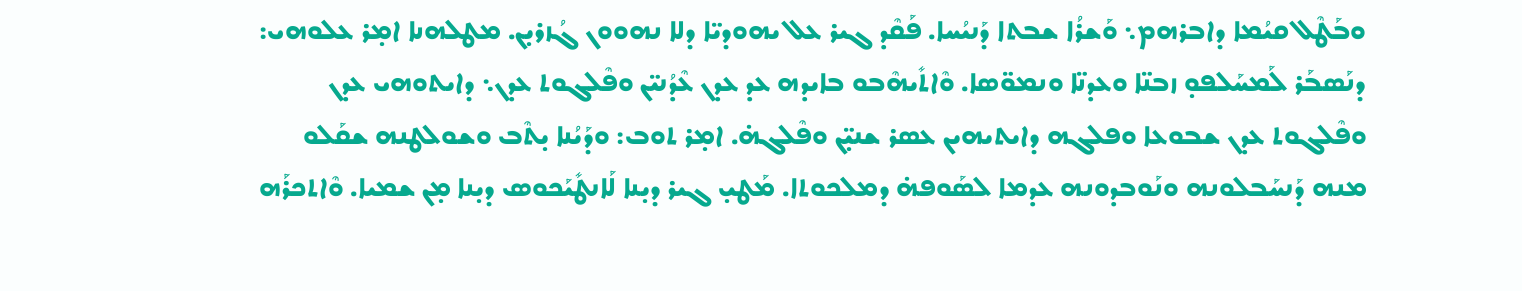ܘܒܰܛܶܠ ܩܝܳܡܐ ܕܐܒܪܗܡ܆ ܘܰܫܪܳܐ ܫܒܬܐ ܕܰܢܝܳܚܐ. ܦܰܩܶܕ ܓܝܪ ܥܠ ܝܗܘܕܝ̈ܐ ܕܠܐ ܢܗܘܘܢ ܓܳܙܪܝ̣ܢ. ܡܛܠܗܢܐ ܐܡ̣ܪ ܥܠܘܗܝ: ܕܢܰܣܒܰܪ ܠܰܡܚܰܠܦܘ̣ ܙܒܢ̈ܐ ܘܥܕܢ̈ܐ ܘܢܡܘ̈ܣܐ. ܘܶܐܬܺܝܗܶܒܘ ܒܐܝܕܗ ܥܕ ܥܕܢ ܥܶܕܳܢܝ̈ܢ ܘܦܶܠܓܘܬ ܥܕܢ܆ ܕܐܝܬܘܗܝ ܥܕܢ ܘܦܶܠܓܘܬ ܥܕܢ ܫܒܘܥܐ ܘܦܠܓܗ ܕܐܝܬܝܗܝܢ ܥܣܪ ܫܢܝ̣̈ܢ ܘܦܶܠܓܗ̇. ܐܡ̣ܪ ܬܘܒ: ܘܕܰܝܳܢܐ ܝ̣ܬܶܒ ܘܫܘܠܛܢܗ ܫܩܰܠܘ ܡܢܗ ܕܰܢܚܰܒܠܘܢܗ ܘܢܰܘܒܕܘܢܗ ܥܕܡܐ ܠܣܰܘܦܗ̇ ܕܡܠܟܘܬܐ. ܡܰܛܝ̣ ܓܝܪ ܕܝ̣ܢܐ ܠܰܐܢܛܺܝܰܟܘܣ ܕܝ̣ܢܐ ܡ̣ܢ ܫܡܝܐ. ܘܶܐܬܟܪܰܗ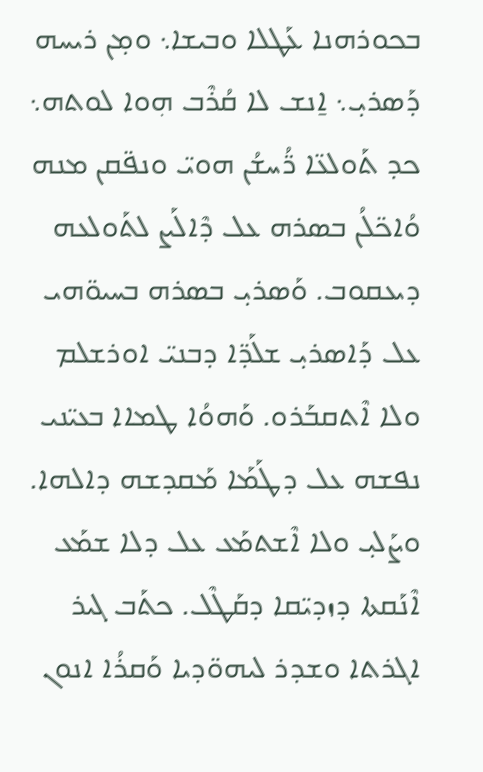ܒܟܘܪܗܢܐ ܥܰܛܠܐ ܘܒܝܫܐ܆ ܘܡ̣ܢ ܪܝܚܗ ܕܰܣܪܝ̣܆ ܐ̱ܢܫ ܠܐ ܩܳܪܶܒ ܗ݂ܘܐ ܠܘܬܗ܆ ܟܕ ܬܰܘܠܥ̈ܐ ܪ̈ܳܚܫܳܢ ܗܘܝ̈ ܘܢܦ̈ܩܢ ܡܢܗ ܘܳܐܟ̈ܠܳܢ ܒܣܪܗ ܥܠ ܕܶܐܠܰܨ ܠܬܰܘܠܥܗ ܕܝܥܩܘܒ. ܘܰܣܪܝ̣ ܒܣܪܗ ܒܚܝܘ̈ܗܝ ܥܠ ܕܰܐܣܪܝ̣ ܫܠܰܕ̈ܐ ܕܒܢܝ̈ ܐܘܪܫܠܡ ܘܠܐ ܐܶܬܩܒܰܪܘ. ܘܰܗܘܳܐ ܛܡܐܐ ܒܥܝ̈ܢܝ ܢܦܫܗ ܥܠ ܕܛܰܡܰܐ ܡܰܩܕܫܗ ܕܐܠܗܐ. ܘܨܰܠܝ̣ ܘܠܐ ܐܶܫܬܡܰܥ ܥܠ ܕܠܐ ܫܡܰܥ ܐܶܢܰܩܬܐ ܕܙܕܝ̈ܩܐ ܕܩܰܛܶܠ. ܟܬܰܒ ܓܝܪ ܐܓܪܬܐ ܘܫܕܪ ܠܝܗܘ̈ܕܝܐ ܘܰܩܪܳܐ ܐܢܘܢ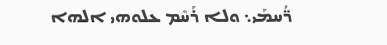ܪ̈ܳܚܡܰܝ܆ ܘܠܐ ܪܰܚܶܡ ܥܠܘܗܝ ܐܠܗܐ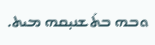ܘܒܗ ܒܬܰܫܢܝ̣ܩܗ ܡܝܬ.